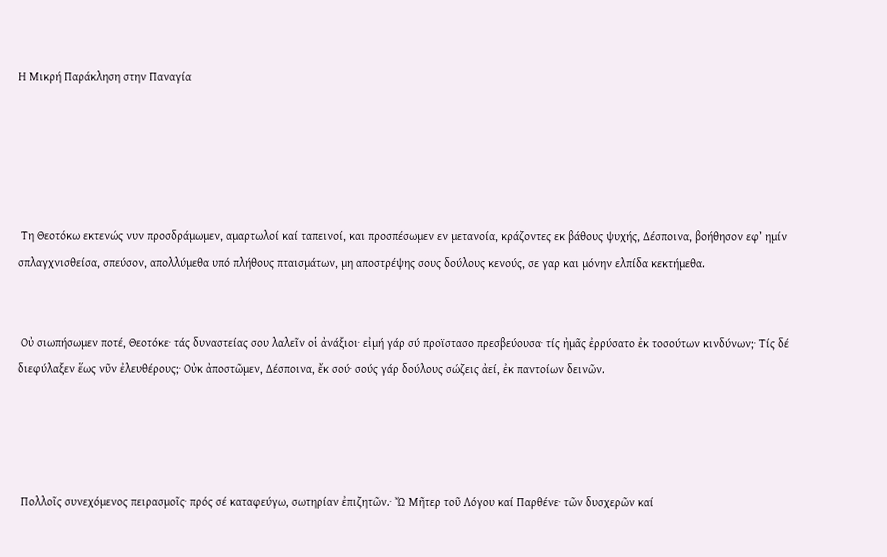Η Μικρή Παράκληση στην Παναγία





 Τη Θεοτόκω εκτενώς νυν προσδράμωμεν, αμαρτωλοί καί ταπεινοί, και προσπέσωμεν εν μετανοία, κράζοντες εκ βάθους ψυχής, Δέσποινα, βοήθησον εφ’ ημίν σπλαγχνισθείσα, σπεύσον, απολλύμεθα υπό πλήθους πταισμάτων, μη αποστρέψης σους δούλους κενούς, σε γαρ και μόνην ελπίδα κεκτήμεθα.


 Οὐ σιωπήσωμεν ποτέ, Θεοτόκε· τάς δυναστείας σου λαλεῖν οἱ ἀνάξιοι· εἰμή γάρ σύ προϊστασο πρεσβεύουσα· τίς ἠμᾶς ἐρρύσατο ἐκ τοσούτων κινδύνων;· Τίς δέ διεφύλαξεν ἕως νῦν ἐλευθέρους;· Οὐκ ἀποστῶμεν, Δέσποινα, ἔκ σού· σούς γάρ δούλους σώζεις ἀεί, ἐκ παντοίων δεινῶν.




 Πολλοῖς συνεχόμενος πειρασμοῖς· πρός σέ καταφεύγω, σωτηρίαν ἐπιζητῶν.· Ὤ Μῆτερ τοῦ Λόγου καί Παρθένε· τῶν δυσχερῶν καί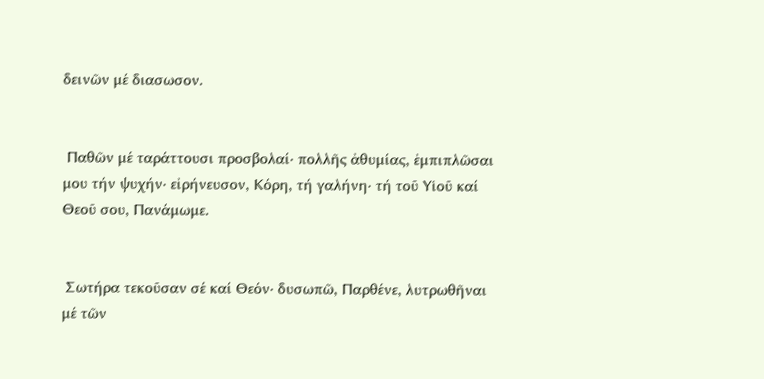δεινῶν μέ διασωσον.


 Παθῶν μέ ταράττουσι προσβολαί· πολλῆς ἀθυμίας, ἐμπιπλῶσαι μου τήν ψυχήν· εἰρήνευσον, Κόρη, τή γαλήνη· τή τοῦ Υἱοῦ καί Θεοῦ σου, Πανάμωμε.


 Σωτήρα τεκοῦσαν σέ καί Θεόν· δυσωπῶ, Παρθένε, λυτρωθῆναι μέ τῶν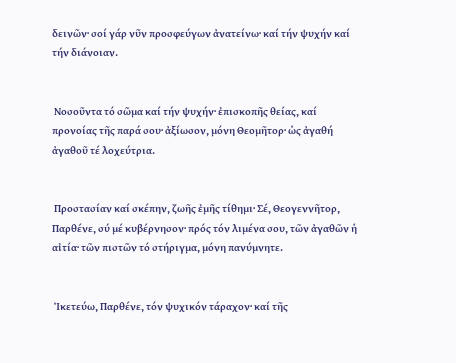δεινῶν· σοί γάρ νῦν προσφεύγων ἀνατείνω· καί τήν ψυχήν καί τήν διάνοιαν.


 Νοσοῦντα τό σῶμα καί τήν ψυχήν· ἐπισκοπῆς θείας, καί προνοίας τῆς παρά σου· ἀξίωσον, μόνη Θεομῆτορ· ὡς ἀγαθή ἀγαθοῦ τέ λοχεύτρια.


 Προστασίαν καί σκέπην, ζωῆς ἐμῆς τίθημι· Σέ, Θεογεννῆτορ, Παρθένε, σύ μέ κυβέρνησον· πρός τόν λιμένα σου, τῶν ἀγαθῶν ἡ αἰτία· τῶν πιστῶν τό στήριγμα, μόνη πανύμνητε.


 Ἱκετεύω, Παρθένε, τόν ψυχικόν τάραχον· καί τῆς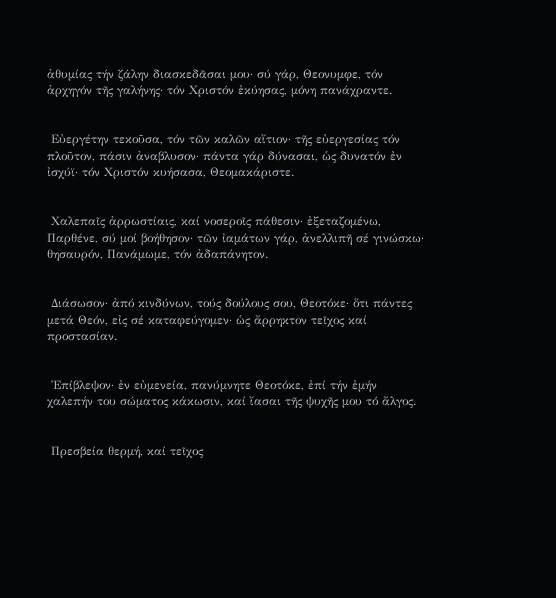ἀθυμίας τήν ζάλην διασκεδᾶσαι μου· σύ γάρ, Θεονυμφε, τόν ἀρχηγόν τῆς γαλήνης· τόν Χριστόν ἐκύησας, μόνη πανάχραντε.


 Εὐεργέτην τεκοῦσα, τόν τῶν καλῶν αἴτιον· τῆς εὐεργεσίας τόν πλοῦτον, πάσιν ἀναβλυσον· πάντα γάρ δύνασαι, ὡς δυνατόν ἐν ἰσχύϊ· τόν Χριστόν κυήσασα, Θεομακάριστε.


 Χαλεπαῖς ἀρρωστίαις, καί νοσεροῖς πάθεσιν· ἐξεταζομένω, Παρθένε, σύ μοί βοήθησον· τῶν ἰαμάτων γάρ, ἀνελλιπῆ σέ γινώσκω· θησαυρόν, Πανάμωμε, τόν ἀδαπάνητον.


 Διάσωσον· ἀπό κινδύνων, τούς δούλους σου, Θεοτόκε· ὅτι πάντες μετά Θεόν, εἰς σέ καταφεύγομεν· ὡς ἄρρηκτον τεῖχος καί προστασίαν.


 Ἐπίβλεψον· ἐν εὐμενεία, πανύμνητε Θεοτόκε, ἐπί τήν ἐμήν χαλεπήν του σώματος κάκωσιν, καί ἴασαι τῆς ψυχῆς μου τό ἄλγος.


 Πρεσβεία θερμή, καί τεῖχος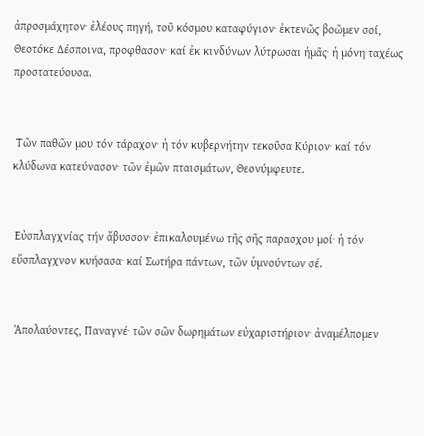ἀπροσμάχητον· ἐλέους πηγή, τοῦ κόσμου καταφύγιον· ἐκτενῶς βοῶμεν σοί, Θεοτόκε Δέσποινα, προφθασον· καί ἐκ κινδύνων λύτρωσαι ἠμᾶς· ἡ μόνη ταχέως προστατεύουσα.


 Τῶν παθῶν μου τόν τάραχον· ἡ τόν κυβερνήτην τεκοῦσα Κύριον· καί τόν κλύδωνα κατεύνασον· τῶν ἐμῶν πταισμάτων, Θεονύμφευτε.


 Εὐσπλαγχνίας τήν ἄβυσσον· ἐπικαλουμένω τῆς σῆς παρασχου μοί· ἡ τόν εὔσπλαγχνον κυήσασα· καί Σωτήρα πάντων, τῶν ὑμνούντων σέ.


 Ἀπολαύοντες, Παναγνέ· τῶν σῶν δωρημάτων εὐχαριστήριον· ἀναμέλπομεν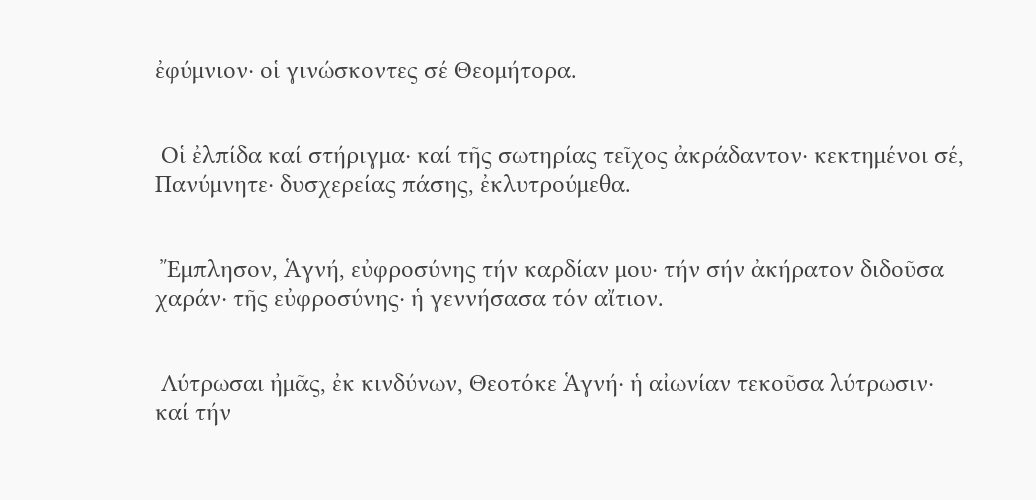ἐφύμνιον· οἱ γινώσκοντες σέ Θεομήτορα.


 Οἱ ἐλπίδα καί στήριγμα· καί τῆς σωτηρίας τεῖχος ἀκράδαντον· κεκτημένοι σέ, Πανύμνητε· δυσχερείας πάσης, ἐκλυτρούμεθα.


 Ἔμπλησον, Ἁγνή, εὐφροσύνης τήν καρδίαν μου· τήν σήν ἀκήρατον διδοῦσα χαράν· τῆς εὐφροσύνης· ἡ γεννήσασα τόν αἴτιον.


 Λύτρωσαι ἠμᾶς, ἐκ κινδύνων, Θεοτόκε Ἁγνή· ἡ αἰωνίαν τεκοῦσα λύτρωσιν· καί τήν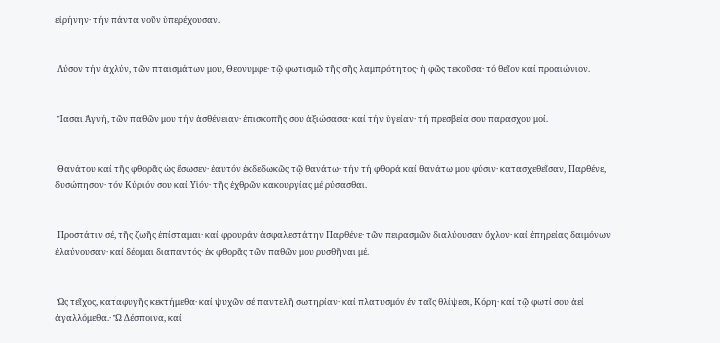εἰρήνην· τήν πάντα νοῦν ὑπερέχουσαν.


 Λύσον τήν ἀχλύν, τῶν πταισμάτων μου, Θεονυμφε· τῷ φωτισμῶ τῆς σῆς λαμπρότητος· ἡ φῶς τεκοῦσα· τό θεῖον καί προαιώνιον.


 Ἴασαι Ἁγνή, τῶν παθῶν μου τήν ἀσθένειαν· ἐπισκοπῆς σου ἀξιώσασα· καί τήν ὑγείαν· τή πρεσβεία σου παρασχου μοί.


 Θανάτου καί τῆς φθορᾶς ὡς ἔσωσεν· ἑαυτόν ἐκδεδωκῶς τῷ θανάτω· τήν τή φθορά καί θανάτω μου φύσιν· κατασχεθεῖσαν, Παρθένε, δυσώπησον· τόν Κύριόν σου καί Υἱόν· τῆς ἐχθρῶν κακουργίας μέ ρύσασθαι.


 Προστάτιν σέ, τῆς ζωῆς ἐπίσταμαι· καί φρουράν ἀσφαλεστάτην Παρθένε· τῶν πειρασμῶν διαλύουσαν ὄχλον· καί ἐπηρείας δαιμόνων ἐλαύνουσαν· καί δέομαι διαπαντός· ἐκ φθορᾶς τῶν παθῶν μου ρυσθῆναι μέ.


 Ὡς τεῖχος, καταφυγῆς κεκτήμεθα· καί ψυχῶν σέ παντελῆ σωτηρίαν· καί πλατυσμόν ἐν ταῖς θλίψεσι, Κόρη· καί τῷ φωτί σου ἀεί ἀγαλλόμεθα.· Ὤ Δέσποινα, καί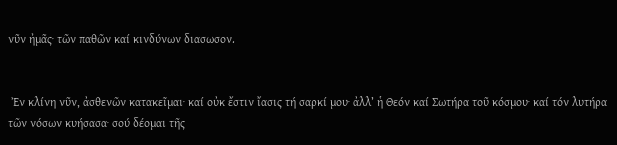νῦν ἠμᾶς· τῶν παθῶν καί κινδύνων διασωσον.


 Ἐν κλίνη νῦν, ἀσθενῶν κατακεῖμαι· καί οὐκ ἔστιν ἴασις τή σαρκί μου· ἀλλ’ ἡ Θεόν καί Σωτήρα τοῦ κόσμου· καί τόν λυτήρα τῶν νόσων κυήσασα· σού δέομαι τῆς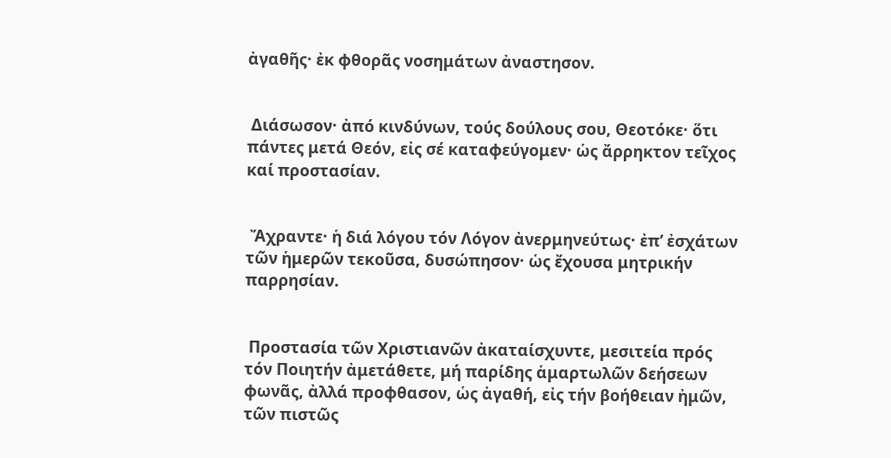ἀγαθῆς· ἐκ φθορᾶς νοσημάτων ἀναστησον.


 Διάσωσον· ἀπό κινδύνων, τούς δούλους σου, Θεοτόκε· ὅτι πάντες μετά Θεόν, εἰς σέ καταφεύγομεν· ὡς ἄρρηκτον τεῖχος καί προστασίαν.


 Ἄχραντε· ἡ διά λόγου τόν Λόγον ἀνερμηνεύτως· ἐπ’ ἐσχάτων τῶν ἡμερῶν τεκοῦσα, δυσώπησον· ὡς ἔχουσα μητρικήν παρρησίαν.


 Προστασία τῶν Χριστιανῶν ἀκαταίσχυντε, μεσιτεία πρός τόν Ποιητήν ἀμετάθετε, μή παρίδης ἁμαρτωλῶν δεήσεων φωνᾶς, ἀλλά προφθασον, ὡς ἀγαθή, εἰς τήν βοήθειαν ἠμῶν, τῶν πιστῶς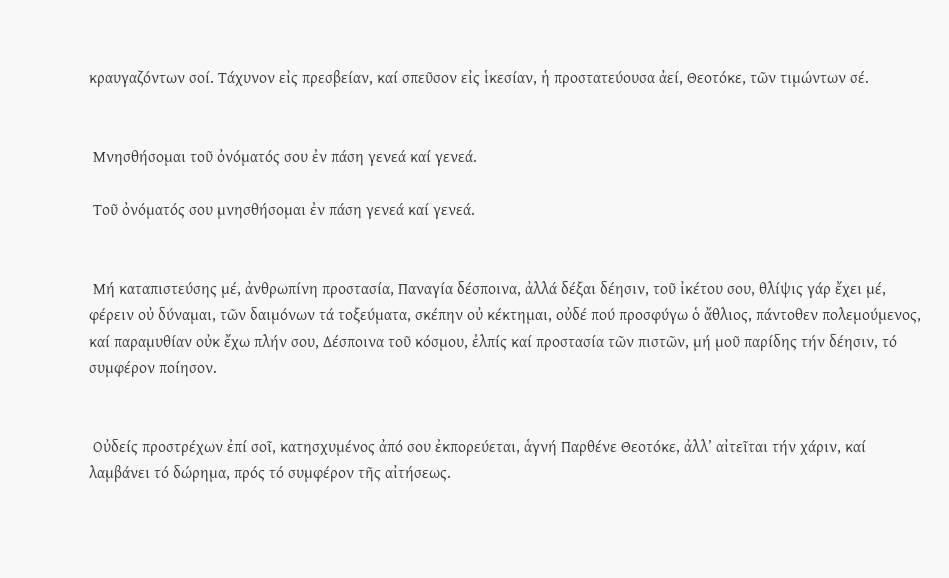κραυγαζόντων σοί. Τάχυνον εἰς πρεσβείαν, καί σπεῦσον εἰς ἱκεσίαν, ἡ προστατεύουσα ἀεί, Θεοτόκε, τῶν τιμώντων σέ.


 Μνησθήσομαι τοῦ ὀνόματός σου ἐν πάση γενεά καί γενεά.

 Τοῦ ὀνόματός σου μνησθήσομαι ἐν πάση γενεά καί γενεά.


 Μή καταπιστεύσης μέ, ἀνθρωπίνη προστασία, Παναγία δέσποινα, ἀλλά δέξαι δέησιν, τοῦ ἰκέτου σου, θλίψις γάρ ἔχει μέ, φέρειν οὐ δύναμαι, τῶν δαιμόνων τά τοξεύματα, σκέπην οὐ κέκτημαι, οὐδέ πού προσφύγω ὁ ἄθλιος, πάντοθεν πολεμούμενος, καί παραμυθίαν οὐκ ἔχω πλήν σου, Δέσποινα τοῦ κόσμου, ἐλπίς καί προστασία τῶν πιστῶν, μή μοῦ παρίδης τήν δέησιν, τό συμφέρον ποίησον.


 Οὐδείς προστρέχων ἐπί σοῖ, κατησχυμένος ἀπό σου ἐκπορεύεται, ἁγνή Παρθένε Θεοτόκε, ἀλλ’ αἰτεῖται τήν χάριν, καί λαμβάνει τό δώρημα, πρός τό συμφέρον τῆς αἰτήσεως.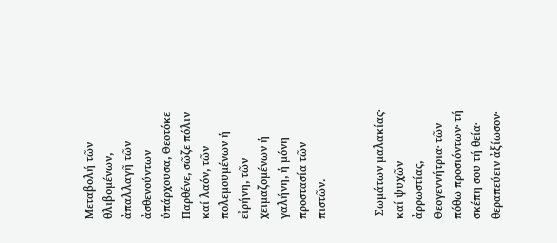Μεταβολή τῶν θλιβομένων, ἀπαλλαγῆ τῶν ἀσθενούντων ὑπάρχουσα, Θεοτόκε Παρθένε, σῶζε πόλιν καί λαόν, τῶν πολεμουμένων ἡ εἰρήνη, τῶν χειμαζομένων ἡ γαλήνη, ἡ μόνη προστασία τῶν πιστῶν.


 Σωμάτων μαλακίας· καί ψυχῶν ἀρρωστίας, Θεογεννήτρια· τῶν πόθω προσιόντων· τή σκέπη σου τή θεία· θεραπεύειν ἀξίωσον·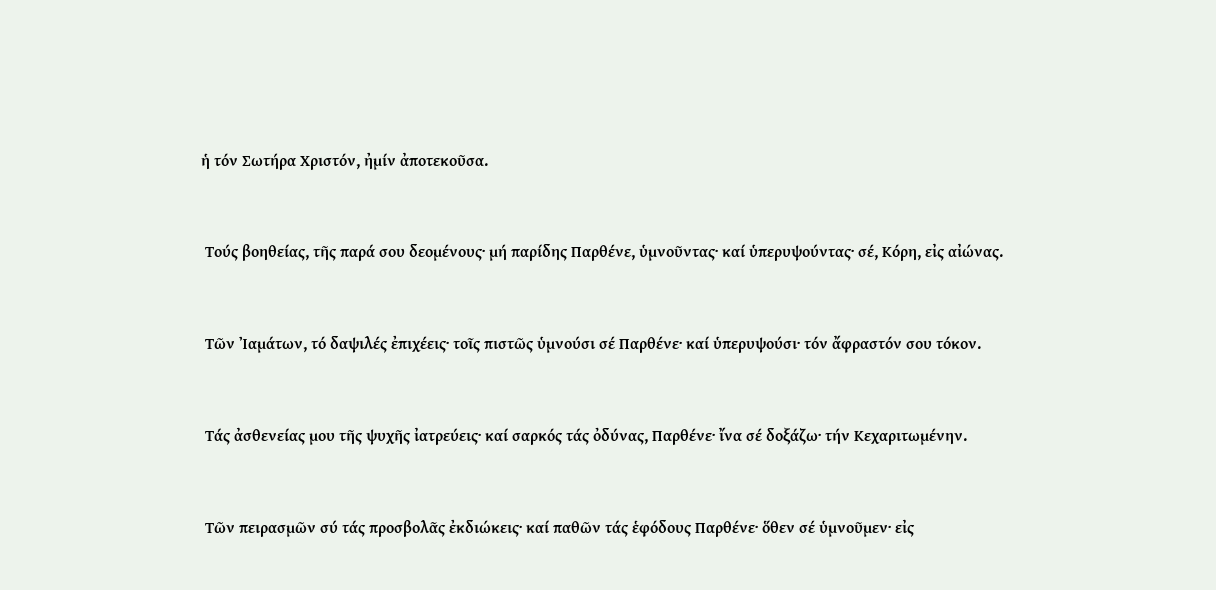ἡ τόν Σωτήρα Χριστόν, ἠμίν ἀποτεκοῦσα.


 Τούς βοηθείας, τῆς παρά σου δεομένους· μή παρίδης Παρθένε, ὑμνοῦντας· καί ὑπερυψούντας· σέ, Κόρη, εἰς αἰώνας.


 Τῶν Ἰαμάτων, τό δαψιλές ἐπιχέεις· τοῖς πιστῶς ὑμνούσι σέ Παρθένε· καί ὑπερυψούσι· τόν ἄφραστόν σου τόκον.


 Τάς ἀσθενείας μου τῆς ψυχῆς ἰατρεύεις· καί σαρκός τάς ὀδύνας, Παρθένε· ἴνα σέ δοξάζω· τήν Κεχαριτωμένην.


 Τῶν πειρασμῶν σύ τάς προσβολᾶς ἐκδιώκεις· καί παθῶν τάς ἑφόδους Παρθένε· ὅθεν σέ ὑμνοῦμεν· εἰς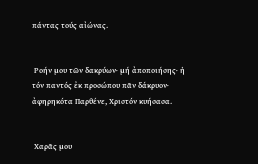πάντας τούς αἰώνας.


 Ροήν μου τῶν δακρύων· μή ἀποποιήσης· ἡ τόν παντός ἐκ προσώπου πᾶν δάκρυον· ἀφηρηκότα Παρθένε, Χριστόν κυήσασα.


 Χαρᾶς μου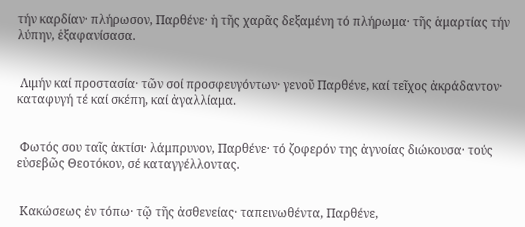τήν καρδίαν· πλήρωσον, Παρθένε· ἡ τῆς χαρᾶς δεξαμένη τό πλήρωμα· τῆς ἁμαρτίας τήν λύπην, ἑξαφανίσασα.


 Λιμήν καί προστασία· τῶν σοί προσφευγόντων· γενοῦ Παρθένε, καί τεῖχος ἀκράδαντον· καταφυγή τέ καί σκέπη, καί ἀγαλλίαμα.


 Φωτός σου ταῖς ἀκτίσι· λάμπρυνον, Παρθένε· τό ζοφερόν της ἀγνοίας διώκουσα· τούς εὐσεβῶς Θεοτόκον, σέ καταγγέλλοντας.


 Κακώσεως ἐν τόπω· τῷ τῆς ἀσθενείας· ταπεινωθέντα, Παρθένε,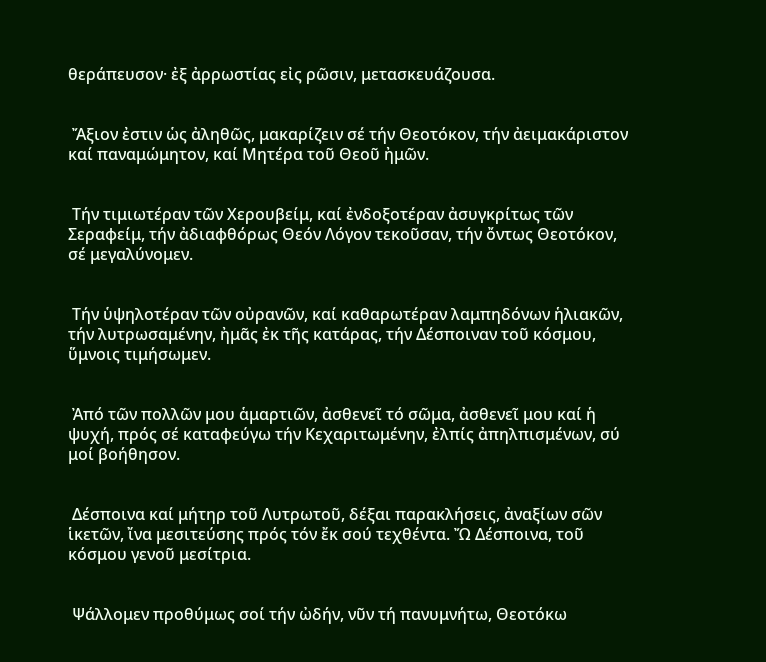θεράπευσον· ἐξ ἀρρωστίας εἰς ρῶσιν, μετασκευάζουσα.


 Ἄξιον ἐστιν ὡς ἀληθῶς, μακαρίζειν σέ τήν Θεοτόκον, τήν ἀειμακάριστον καί παναμώμητον, καί Μητέρα τοῦ Θεοῦ ἠμῶν.


 Τήν τιμιωτέραν τῶν Χερουβείμ, καί ἐνδοξοτέραν ἀσυγκρίτως τῶν Σεραφείμ, τήν ἀδιαφθόρως Θεόν Λόγον τεκοῦσαν, τήν ὄντως Θεοτόκον, σέ μεγαλύνομεν.


 Τήν ὑψηλοτέραν τῶν οὐρανῶν, καί καθαρωτέραν λαμπηδόνων ἡλιακῶν, τήν λυτρωσαμένην, ἠμᾶς ἐκ τῆς κατάρας, τήν Δέσποιναν τοῦ κόσμου, ὕμνοις τιμήσωμεν.


 Ἀπό τῶν πολλῶν μου ἁμαρτιῶν, ἀσθενεῖ τό σῶμα, ἀσθενεῖ μου καί ἡ ψυχή, πρός σέ καταφεύγω τήν Κεχαριτωμένην, ἐλπίς ἀπηλπισμένων, σύ μοί βοήθησον.


 Δέσποινα καί μήτηρ τοῦ Λυτρωτοῦ, δέξαι παρακλήσεις, ἀναξίων σῶν ἱκετῶν, ἴνα μεσιτεύσης πρός τόν ἔκ σού τεχθέντα. Ὤ Δέσποινα, τοῦ κόσμου γενοῦ μεσίτρια.


 Ψάλλομεν προθύμως σοί τήν ὠδήν, νῦν τή πανυμνήτω, Θεοτόκω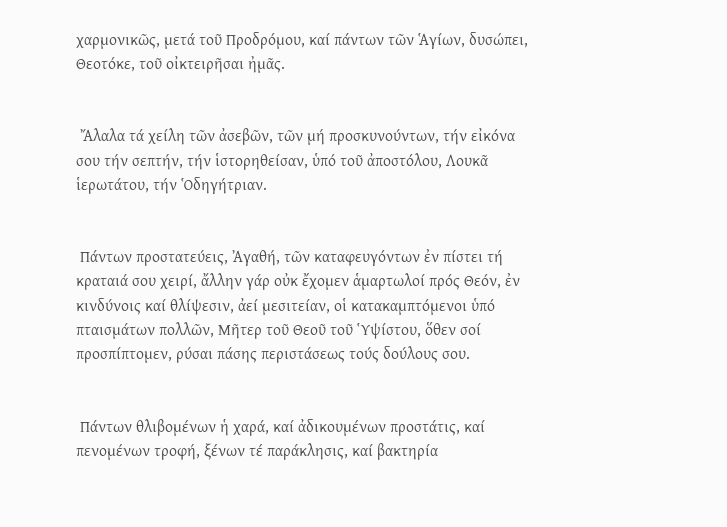χαρμονικῶς, μετά τοῦ Προδρόμου, καί πάντων τῶν Ἁγίων, δυσώπει, Θεοτόκε, τοῦ οἰκτειρῆσαι ἠμᾶς.


 Ἄλαλα τά χείλη τῶν ἀσεβῶν, τῶν μή προσκυνούντων, τήν εἰκόνα σου τήν σεπτήν, τήν ἱστορηθείσαν, ὑπό τοῦ ἀποστόλου, Λουκᾶ ἱερωτάτου, τήν Ὁδηγήτριαν.


 Πάντων προστατεύεις, Ἀγαθή, τῶν καταφευγόντων ἐν πίστει τή κραταιά σου χειρί, ἄλλην γάρ οὐκ ἔχομεν ἁμαρτωλοί πρός Θεόν, ἐν κινδύνοις καί θλίψεσιν, ἀεί μεσιτείαν, οἱ κατακαμπτόμενοι ὑπό πταισμάτων πολλῶν, Μῆτερ τοῦ Θεοῦ τοῦ Ὑψίστου, ὅθεν σοί προσπίπτομεν, ρύσαι πάσης περιστάσεως τούς δούλους σου.


 Πάντων θλιβομένων ἡ χαρά, καί ἀδικουμένων προστάτις, καί πενομένων τροφή, ξένων τέ παράκλησις, καί βακτηρία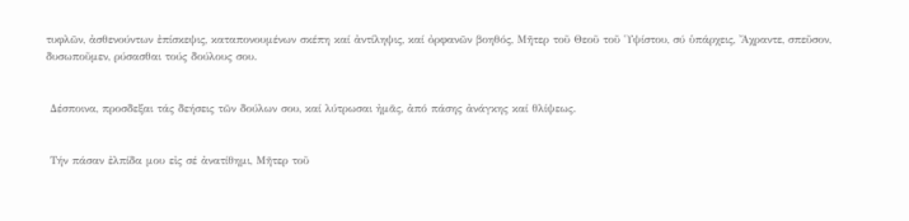τυφλῶν, ἀσθενούντων ἐπίσκεψις, καταπονουμένων σκέπη καί ἀντίληψις, καί ὀρφανῶν βοηθός, Μῆτερ τοῦ Θεοῦ τοῦ Ὑψίστου, σύ ὑπάρχεις, Ἄχραντε, σπεῦσον, δυσωποῦμεν, ρύσασθαι τούς δούλους σου.


 Δέσποινα, προσδεξαι τάς δεήσεις τῶν δούλων σου, καί λύτρωσαι ἠμᾶς, ἀπό πάσης ἀνάγκης καί θλίψεως.


 Τήν πάσαν ἐλπίδα μου εἰς σέ ἀνατίθημι, Μῆτερ τοῦ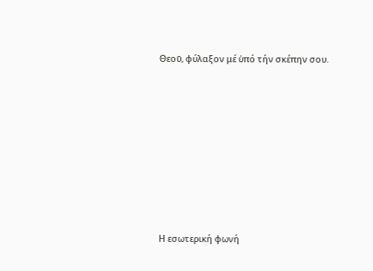Θεοῦ, φύλαξον μέ ὑπό τήν σκέπην σου.








Η εσωτερική φωνή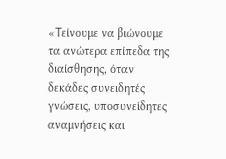«Τείνουμε να βιώνουμε τα ανώτερα επίπεδα της διαίσθησης, όταν δεκάδες συνειδητές γνώσεις, υποσυνείδητες αναμνήσεις και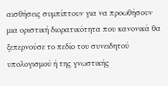αισθήσεις συμπίπτουν για να προωθήσουν μια οριστική διορατικότητα που κανονικά θα ξεπερνούσε το πεδίο του συνειδητού υπολογισμού ή της γνωστικής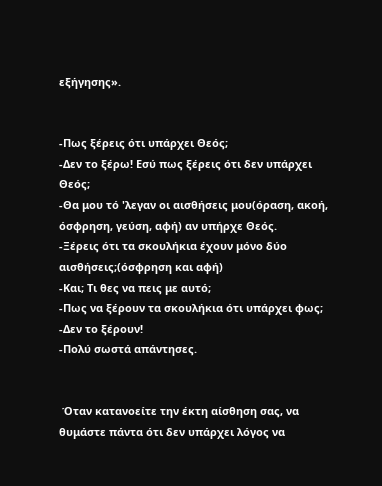εξήγησης».


-Πως ξέρεις ότι υπάρχει Θεός;
-Δεν το ξέρω! Εσύ πως ξέρεις ότι δεν υπάρχει Θεός;
-Θα μου τό 'λεγαν οι αισθήσεις μου(όραση, ακοή, όσφρηση, γεύση, αφή) αν υπήρχε Θεός.
-Ξέρεις ότι τα σκουλήκια έχουν μόνο δύο αισθήσεις;(όσφρηση και αφή)
-Και; Τι θες να πεις με αυτό;
-Πως να ξέρουν τα σκουλήκια ότι υπάρχει φως;
-Δεν το ξέρουν!
-Πολύ σωστά απάντησες.


 Όταν κατανοείτε την έκτη αίσθηση σας, να θυμάστε πάντα ότι δεν υπάρχει λόγος να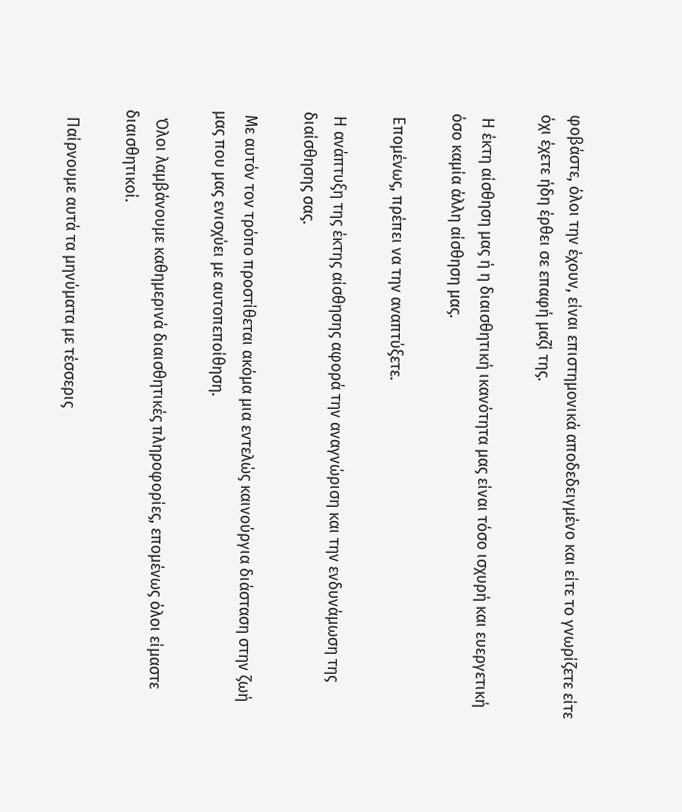φοβάστε, όλοι την έχουν, είναι επιστημονικά αποδεδειγμένο και είτε το γνωρίζετε είτε όχι έχετε ήδη έρθει σε επαφή μαζί της.

 Η έκτη αίσθηση μας ή η διαισθητική ικανότητα μας είναι τόσο ισχυρή και ευεργετική όσο καμία άλλη αίσθηση μας.

 Επομένως, πρέπει να την αναπτύξετε.

 Η ανάπτυξη της έκτης αίσθησης αφορά την αναγνώριση και την ενδυνάμωση της διαίσθησης σας.

 Με αυτόν τον τρόπο προστίθεται ακόμα μια εντελώς καινούργια διάσταση στην ζωή μας που μας ενισχύει με αυτοπεποίθηση.

  Όλοι λαμβάνουμε καθημερινά διαισθητικές πληροφορίες, επομένως όλοι είμαστε διαισθητικοί.

  Παίρνουμε αυτά τα μηνύματα με τέσσερις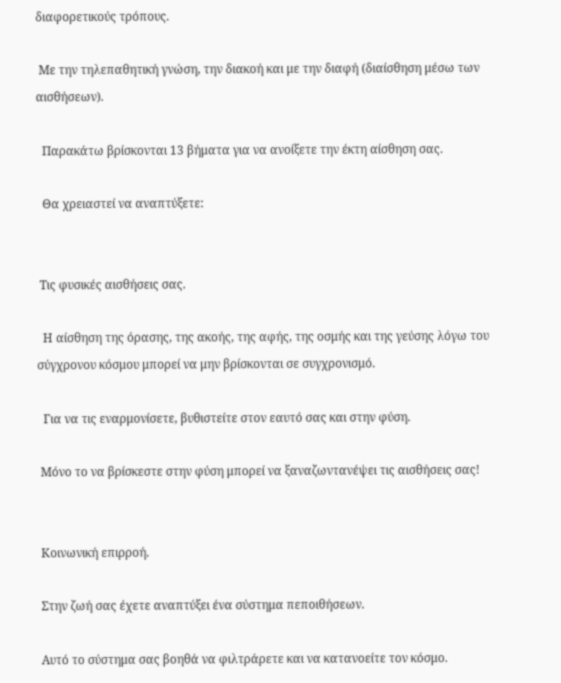διαφορετικούς τρόπους.

 Με την τηλεπαθητική γνώση, την διακοή και με την διαφή (διαίσθηση μέσω των αισθήσεων).

  Παρακάτω βρίσκονται 13 βήματα για να ανοίξετε την έκτη αίσθηση σας.

  Θα χρειαστεί να αναπτύξετε:


 Τις φυσικές αισθήσεις σας.

  Η αίσθηση της όρασης, της ακοής, της αφής, της οσμής και της γεύσης λόγω του σύγχρονου κόσμου μπορεί να μην βρίσκονται σε συγχρονισμό.

  Για να τις εναρμονίσετε, βυθιστείτε στον εαυτό σας και στην φύση.

 Μόνο το να βρίσκεστε στην φύση μπορεί να ξαναζωντανέψει τις αισθήσεις σας!


 Κοινωνική επιρροή.

 Στην ζωή σας έχετε αναπτύξει ένα σύστημα πεποιθήσεων.

 Αυτό το σύστημα σας βοηθά να φιλτράρετε και να κατανοείτε τον κόσμο.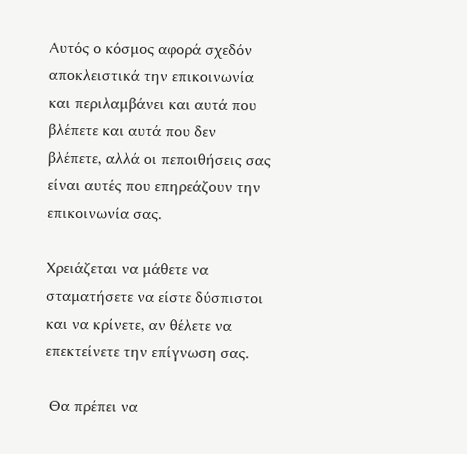Αυτός ο κόσμος αφορά σχεδόν αποκλειστικά την επικοινωνία και περιλαμβάνει και αυτά που βλέπετε και αυτά που δεν βλέπετε, αλλά οι πεποιθήσεις σας είναι αυτές που επηρεάζουν την επικοινωνία σας.

Χρειάζεται να μάθετε να σταματήσετε να είστε δύσπιστοι και να κρίνετε, αν θέλετε να επεκτείνετε την επίγνωση σας.

 Θα πρέπει να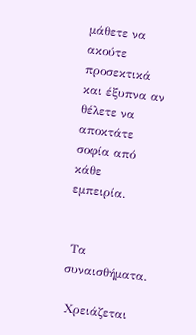μάθετε να ακούτε προσεκτικά και έξυπνα αν θέλετε να αποκτάτε σοφία από κάθε εμπειρία.


 Τα συναισθήματα.

 Χρειάζεται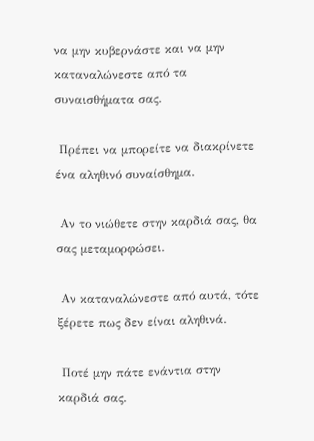να μην κυβερνάστε και να μην καταναλώνεστε από τα συναισθήματα σας.

 Πρέπει να μπορείτε να διακρίνετε ένα αληθινό συναίσθημα.

 Αν το νιώθετε στην καρδιά σας, θα σας μεταμορφώσει.

 Αν καταναλώνεστε από αυτά, τότε ξέρετε πως δεν είναι αληθινά.

 Ποτέ μην πάτε ενάντια στην καρδιά σας.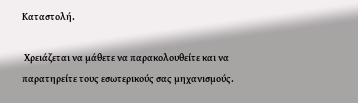Καταστολή.

 Χρειάζεται να μάθετε να παρακολουθείτε και να παρατηρείτε τους εσωτερικούς σας μηχανισμούς.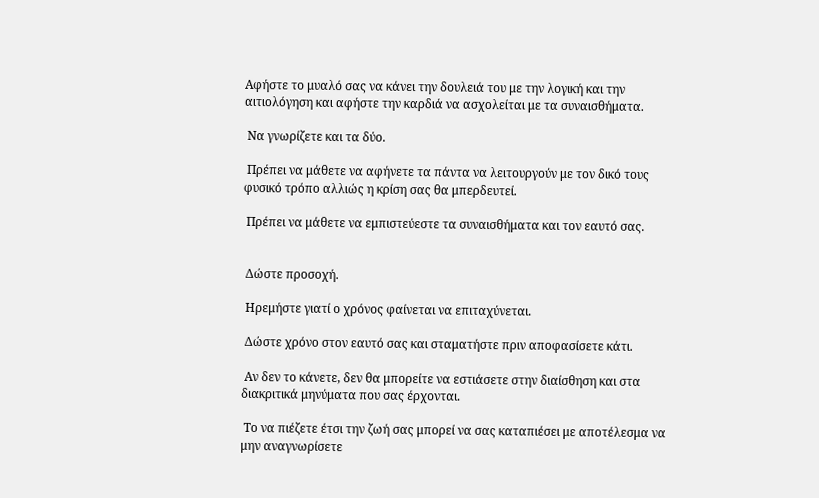Αφήστε το μυαλό σας να κάνει την δουλειά του με την λογική και την αιτιολόγηση και αφήστε την καρδιά να ασχολείται με τα συναισθήματα.

 Να γνωρίζετε και τα δύο.

 Πρέπει να μάθετε να αφήνετε τα πάντα να λειτουργούν με τον δικό τους φυσικό τρόπο αλλιώς η κρίση σας θα μπερδευτεί.

 Πρέπει να μάθετε να εμπιστεύεστε τα συναισθήματα και τον εαυτό σας.


 Δώστε προσοχή.

 Ηρεμήστε γιατί ο χρόνος φαίνεται να επιταχύνεται.

 Δώστε χρόνο στον εαυτό σας και σταματήστε πριν αποφασίσετε κάτι.

 Αν δεν το κάνετε, δεν θα μπορείτε να εστιάσετε στην διαίσθηση και στα διακριτικά μηνύματα που σας έρχονται.

 Το να πιέζετε έτσι την ζωή σας μπορεί να σας καταπιέσει με αποτέλεσμα να μην αναγνωρίσετε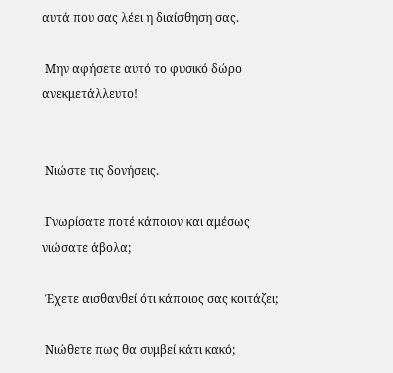αυτά που σας λέει η διαίσθηση σας.

 Μην αφήσετε αυτό το φυσικό δώρο ανεκμετάλλευτο!


 Νιώστε τις δονήσεις.

 Γνωρίσατε ποτέ κάποιον και αμέσως νιώσατε άβολα;

 Έχετε αισθανθεί ότι κάποιος σας κοιτάζει;

 Νιώθετε πως θα συμβεί κάτι κακό;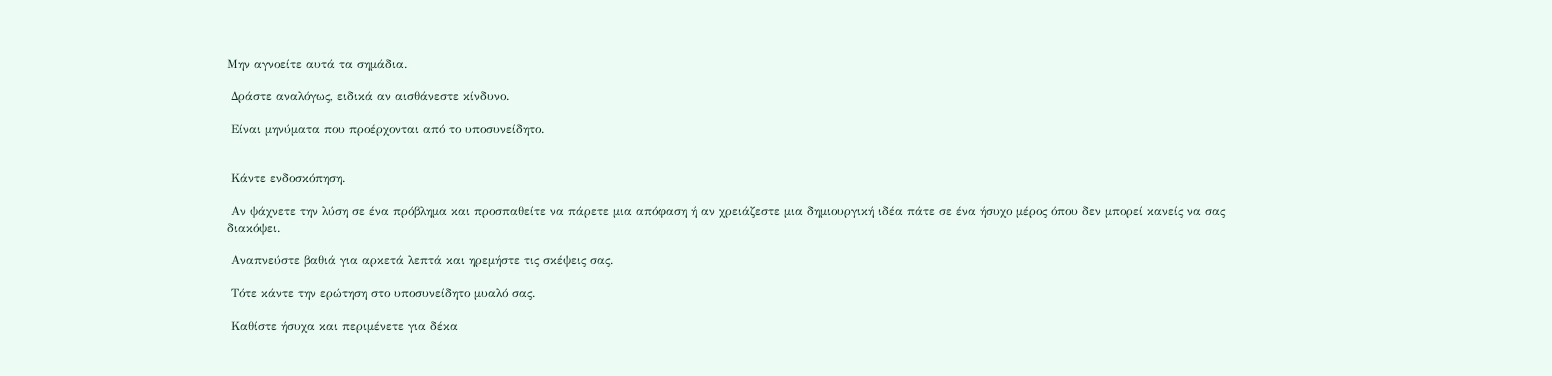Μην αγνοείτε αυτά τα σημάδια.

 Δράστε αναλόγως, ειδικά αν αισθάνεστε κίνδυνο.

 Είναι μηνύματα που προέρχονται από το υποσυνείδητο.


 Κάντε ενδοσκόπηση.

 Αν ψάχνετε την λύση σε ένα πρόβλημα και προσπαθείτε να πάρετε μια απόφαση ή αν χρειάζεστε μια δημιουργική ιδέα πάτε σε ένα ήσυχο μέρος όπου δεν μπορεί κανείς να σας διακόψει.

 Αναπνεύστε βαθιά για αρκετά λεπτά και ηρεμήστε τις σκέψεις σας.

 Τότε κάντε την ερώτηση στο υποσυνείδητο μυαλό σας.

 Καθίστε ήσυχα και περιμένετε για δέκα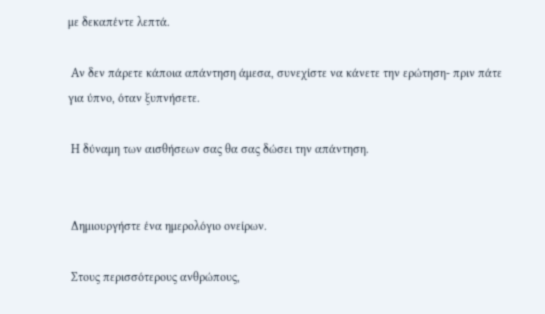με δεκαπέντε λεπτά.

 Αν δεν πάρετε κάποια απάντηση άμεσα, συνεχίστε να κάνετε την ερώτηση- πριν πάτε για ύπνο, όταν ξυπνήσετε.

 Η δύναμη των αισθήσεων σας θα σας δώσει την απάντηση.


 Δημιουργήστε ένα ημερολόγιο ονείρων.

 Στους περισσότερους ανθρώπους,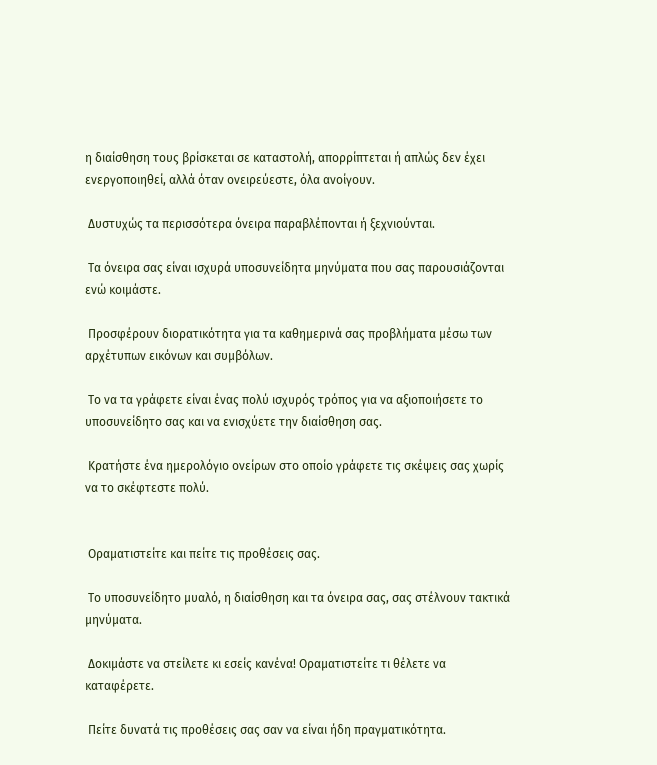η διαίσθηση τους βρίσκεται σε καταστολή, απορρίπτεται ή απλώς δεν έχει ενεργοποιηθεί, αλλά όταν ονειρεύεστε, όλα ανοίγουν.

 Δυστυχώς τα περισσότερα όνειρα παραβλέπονται ή ξεχνιούνται.

 Τα όνειρα σας είναι ισχυρά υποσυνείδητα μηνύματα που σας παρουσιάζονται ενώ κοιμάστε.

 Προσφέρουν διορατικότητα για τα καθημερινά σας προβλήματα μέσω των αρχέτυπων εικόνων και συμβόλων.

 Το να τα γράφετε είναι ένας πολύ ισχυρός τρόπος για να αξιοποιήσετε το υποσυνείδητο σας και να ενισχύετε την διαίσθηση σας.

 Κρατήστε ένα ημερολόγιο ονείρων στο οποίο γράφετε τις σκέψεις σας χωρίς να το σκέφτεστε πολύ.


 Οραματιστείτε και πείτε τις προθέσεις σας.

 Το υποσυνείδητο μυαλό, η διαίσθηση και τα όνειρα σας, σας στέλνουν τακτικά μηνύματα.

 Δοκιμάστε να στείλετε κι εσείς κανένα! Οραματιστείτε τι θέλετε να καταφέρετε.

 Πείτε δυνατά τις προθέσεις σας σαν να είναι ήδη πραγματικότητα.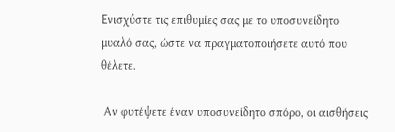Ενισχύστε τις επιθυμίες σας με το υποσυνείδητο μυαλό σας, ώστε να πραγματοποιήσετε αυτό που θέλετε.

 Αν φυτέψετε έναν υποσυνείδητο σπόρο, οι αισθήσεις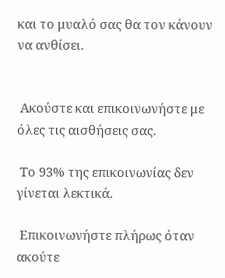και το μυαλό σας θα τον κάνουν να ανθίσει.


 Ακούστε και επικοινωνήστε με όλες τις αισθήσεις σας.

 Το 93% της επικοινωνίας δεν γίνεται λεκτικά.

 Επικοινωνήστε πλήρως όταν ακούτε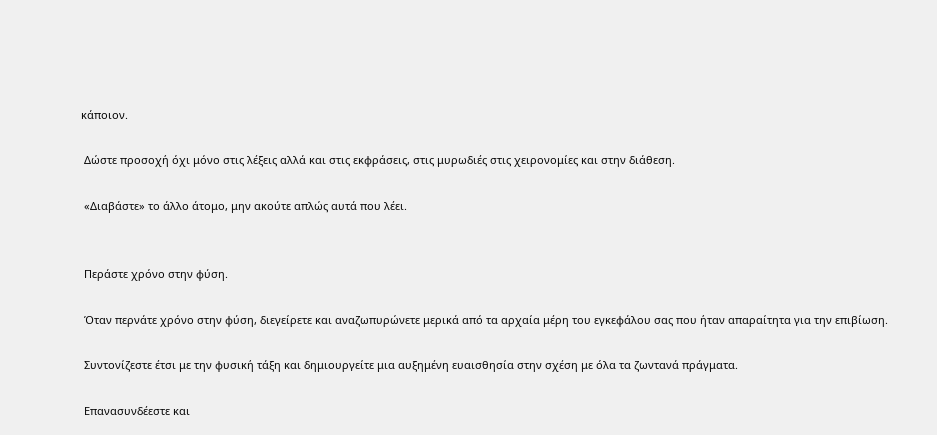κάποιον.

 Δώστε προσοχή όχι μόνο στις λέξεις αλλά και στις εκφράσεις, στις μυρωδιές στις χειρονομίες και στην διάθεση.

 «Διαβάστε» το άλλο άτομο, μην ακούτε απλώς αυτά που λέει.


 Περάστε χρόνο στην φύση.

 Όταν περνάτε χρόνο στην φύση, διεγείρετε και αναζωπυρώνετε μερικά από τα αρχαία μέρη του εγκεφάλου σας που ήταν απαραίτητα για την επιβίωση.

 Συντονίζεστε έτσι με την φυσική τάξη και δημιουργείτε μια αυξημένη ευαισθησία στην σχέση με όλα τα ζωντανά πράγματα.

 Επανασυνδέεστε και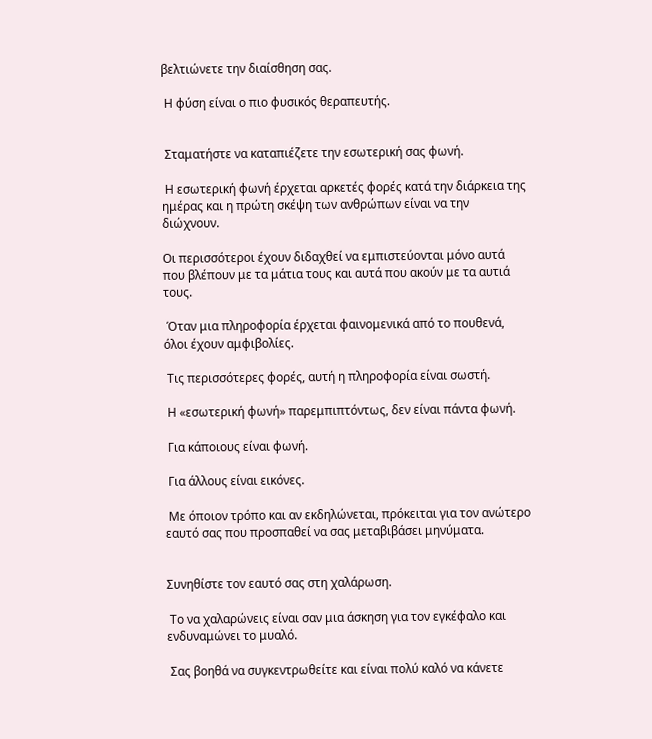βελτιώνετε την διαίσθηση σας.

 Η φύση είναι ο πιο φυσικός θεραπευτής.


 Σταματήστε να καταπιέζετε την εσωτερική σας φωνή.

 Η εσωτερική φωνή έρχεται αρκετές φορές κατά την διάρκεια της ημέρας και η πρώτη σκέψη των ανθρώπων είναι να την διώχνουν.

Οι περισσότεροι έχουν διδαχθεί να εμπιστεύονται μόνο αυτά που βλέπουν με τα μάτια τους και αυτά που ακούν με τα αυτιά τους.

 Όταν μια πληροφορία έρχεται φαινομενικά από το πουθενά, όλοι έχουν αμφιβολίες.

 Τις περισσότερες φορές, αυτή η πληροφορία είναι σωστή.

 Η «εσωτερική φωνή» παρεμπιπτόντως, δεν είναι πάντα φωνή.

 Για κάποιους είναι φωνή.

 Για άλλους είναι εικόνες.

 Με όποιον τρόπο και αν εκδηλώνεται, πρόκειται για τον ανώτερο εαυτό σας που προσπαθεί να σας μεταβιβάσει μηνύματα.


Συνηθίστε τον εαυτό σας στη χαλάρωση.

 Το να χαλαρώνεις είναι σαν μια άσκηση για τον εγκέφαλο και ενδυναμώνει το μυαλό.

 Σας βοηθά να συγκεντρωθείτε και είναι πολύ καλό να κάνετε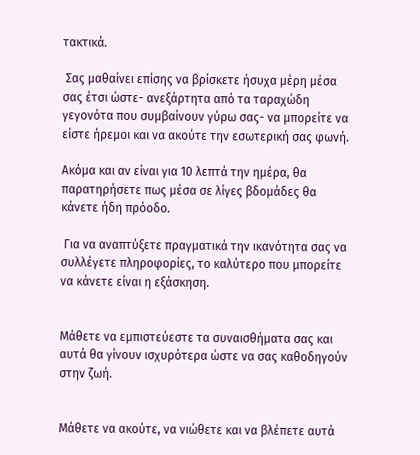τακτικά.

 Σας μαθαίνει επίσης να βρίσκετε ήσυχα μέρη μέσα σας έτσι ώστε- ανεξάρτητα από τα ταραχώδη γεγονότα που συμβαίνουν γύρω σας- να μπορείτε να είστε ήρεμοι και να ακούτε την εσωτερική σας φωνή.

Ακόμα και αν είναι για 10 λεπτά την ημέρα, θα παρατηρήσετε πως μέσα σε λίγες βδομάδες θα κάνετε ήδη πρόοδο.

 Για να αναπτύξετε πραγματικά την ικανότητα σας να συλλέγετε πληροφορίες, το καλύτερο που μπορείτε να κάνετε είναι η εξάσκηση.


Μάθετε να εμπιστεύεστε τα συναισθήματα σας και αυτά θα γίνουν ισχυρότερα ώστε να σας καθοδηγούν στην ζωή.


Μάθετε να ακούτε, να νιώθετε και να βλέπετε αυτά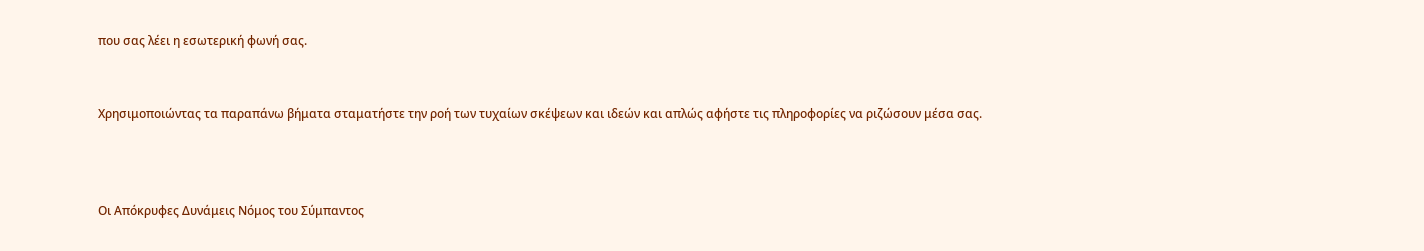που σας λέει η εσωτερική φωνή σας.


Χρησιμοποιώντας τα παραπάνω βήματα σταματήστε την ροή των τυχαίων σκέψεων και ιδεών και απλώς αφήστε τις πληροφορίες να ριζώσουν μέσα σας.



Οι Απόκρυφες Δυνάμεις Νόμος του Σύμπαντος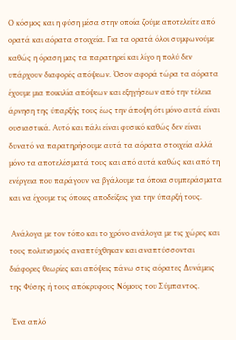Ο κόσμος και η φύση μέσα στην οποία ζούμε αποτελείτε από ορατά και αόρατα στοιχεία. Για τα ορατά όλοι συμφωνούμε καθώς η όραση μας τα παρατηρεί και λίγο η πολύ δεν υπάρχουν διαφορές απόψεων. Όσον αφορά τώρα τα αόρατα έχουμε μια ποικιλία απόψεων και εξηγήσεων από την τέλεια άρνηση της ύπαρξής τους έως την άποψη ότι μόνο αυτά είναι ουσιαστικά. Αυτό και πάλι είναι φυσικό καθώς δεν είναι δυνατό να παρατηρήσουμε αυτά τα αόρατα στοιχεία αλλά μόνο τα αποτελέσματά τους και από αυτά καθώς και από τη ενέργεια που παράγουν να βγάλουμε τα όποια συμπεράσματα και να έχουμε τις όποιες αποδείξεις για την ύπαρξή τους.

 Ανάλογα με τον τόπο και το χρόνο ανάλογα με τις χώρες και τους πολιτισμούς αναπτύχθηκαν και αναπτύσσονται διάφορες θεωρίες και απόψεις πάνω στις αόρατες Δυνάμεις της Φύσης ή τους απόκρυφους Νόμους του Σύμπαντος.

 Ένα απλό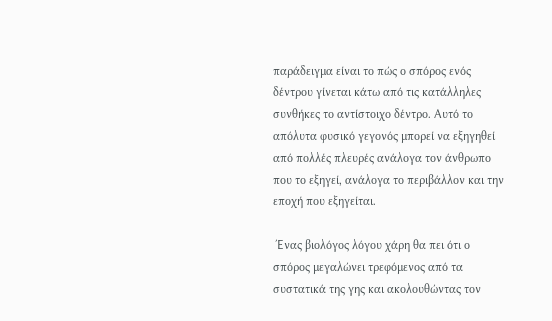παράδειγμα είναι το πώς ο σπόρος ενός δέντρου γίνεται κάτω από τις κατάλληλες συνθήκες το αντίστοιχο δέντρο. Αυτό το απόλυτα φυσικό γεγονός μπορεί να εξηγηθεί από πολλές πλευρές ανάλογα τον άνθρωπο που το εξηγεί, ανάλογα το περιβάλλον και την εποχή που εξηγείται.

 Ένας βιολόγος λόγου χάρη θα πει ότι ο σπόρος μεγαλώνει τρεφόμενος από τα συστατικά της γης και ακολουθώντας τον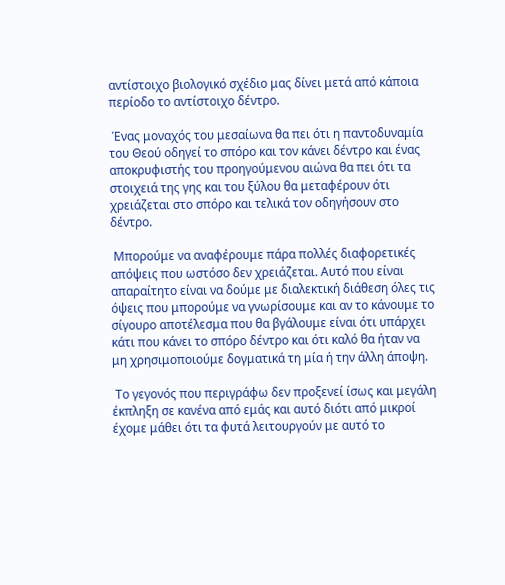αντίστοιχο βιολογικό σχέδιο μας δίνει μετά από κάποια περίοδο το αντίστοιχο δέντρο.

 Ένας μοναχός του μεσαίωνα θα πει ότι η παντοδυναμία του Θεού οδηγεί το σπόρο και τον κάνει δέντρο και ένας αποκρυφιστής του προηγούμενου αιώνα θα πει ότι τα στοιχειά της γης και του ξύλου θα μεταφέρουν ότι χρειάζεται στο σπόρο και τελικά τον οδηγήσουν στο δέντρο.

 Μπορούμε να αναφέρουμε πάρα πολλές διαφορετικές απόψεις που ωστόσο δεν χρειάζεται. Αυτό που είναι απαραίτητο είναι να δούμε με διαλεκτική διάθεση όλες τις όψεις που μπορούμε να γνωρίσουμε και αν το κάνουμε το σίγουρο αποτέλεσμα που θα βγάλουμε είναι ότι υπάρχει κάτι που κάνει το σπόρο δέντρο και ότι καλό θα ήταν να μη χρησιμοποιούμε δογματικά τη μία ή την άλλη άποψη.

 Το γεγονός που περιγράφω δεν προξενεί ίσως και μεγάλη έκπληξη σε κανένα από εμάς και αυτό διότι από μικροί έχομε μάθει ότι τα φυτά λειτουργούν με αυτό το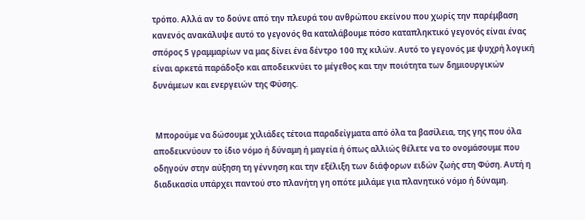τρόπο. Αλλά αν το δούνε από την πλευρά του ανθρώπου εκείνου που χωρίς την παρέμβαση κανενός ανακάλυψε αυτό το γεγονός θα καταλάβουμε πόσο καταπληκτικό γεγονός είναι ένας σπόρος 5 γραμμαρίων να μας δίνει ένα δέντρο 100 πχ κιλών. Αυτό το γεγονός με ψυχρή λογική είναι αρκετά παράδοξο και αποδεικνύει το μέγεθος και την ποιότητα των δημιουργικών δυνάμεων και ενεργειών της Φύσης.


 Μπορούμε να δώσουμε χιλιάδες τέτοια παραδείγματα από όλα τα βασίλεια, της γης που όλα αποδεικνύουν το ίδιο νόμο ή δύναμη ή μαγεία ή όπως αλλιώς θέλετε να το ονομάσουμε που οδηγούν στην αύξηση τη γέννηση και την εξέλιξη των διάφορων ειδών ζωής στη Φύση. Αυτή η διαδικασία υπάρχει παντού στο πλανήτη γη οπότε μιλάμε για πλανητικό νόμο ή δύναμη.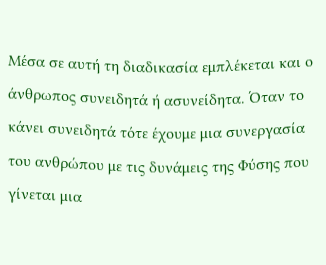Μέσα σε αυτή τη διαδικασία εμπλέκεται και ο άνθρωπος συνειδητά ή ασυνείδητα. Όταν το κάνει συνειδητά τότε έχουμε μια συνεργασία του ανθρώπου με τις δυνάμεις της Φύσης που γίνεται μια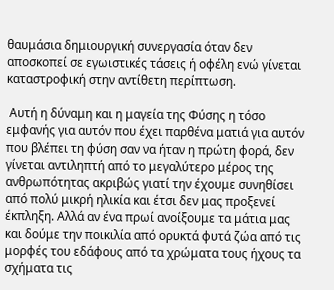θαυμάσια δημιουργική συνεργασία όταν δεν αποσκοπεί σε εγωιστικές τάσεις ή οφέλη ενώ γίνεται καταστροφική στην αντίθετη περίπτωση.

 Αυτή η δύναμη και η μαγεία της Φύσης η τόσο εμφανής για αυτόν που έχει παρθένα ματιά για αυτόν που βλέπει τη φύση σαν να ήταν η πρώτη φορά, δεν γίνεται αντιληπτή από το μεγαλύτερο μέρος της ανθρωπότητας ακριβώς γιατί την έχουμε συνηθίσει από πολύ μικρή ηλικία και έτσι δεν μας προξενεί έκπληξη. Αλλά αν ένα πρωί ανοίξουμε τα μάτια μας και δούμε την ποικιλία από ορυκτά φυτά ζώα από τις μορφές του εδάφους από τα χρώματα τους ήχους τα σχήματα τις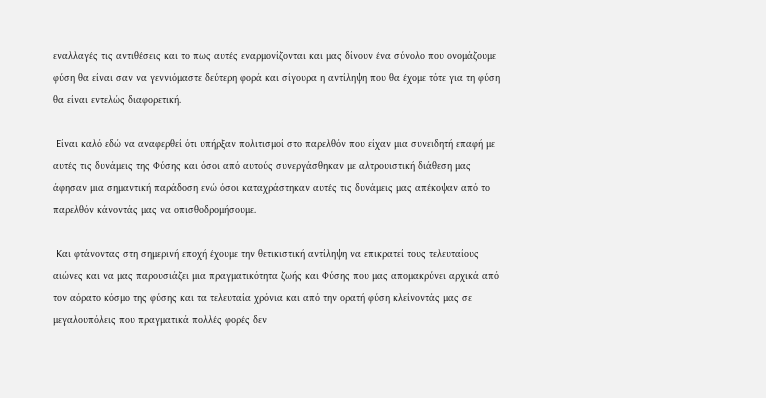εναλλαγές τις αντιθέσεις και το πως αυτές εναρμονίζονται και μας δίνουν ένα σύνολο που ονομάζουμε φύση θα είναι σαν να γεννιόμαστε δεύτερη φορά και σίγουρα η αντίληψη που θα έχομε τότε για τη φύση θα είναι εντελώς διαφορετική.

 Είναι καλό εδώ να αναφερθεί ότι υπήρξαν πολιτισμοί στο παρελθόν που είχαν μια συνειδητή επαφή με αυτές τις δυνάμεις της Φύσης και όσοι από αυτούς συνεργάσθηκαν με αλτρουιστική διάθεση μας άφησαν μια σημαντική παράδοση ενώ όσοι καταχράστηκαν αυτές τις δυνάμεις μας απέκοψαν από το παρελθόν κάνοντάς μας να οπισθοδρομήσουμε.

 Και φτάνοντας στη σημερινή εποχή έχουμε την θετικιστική αντίληψη να επικρατεί τους τελευταίους αιώνες και να μας παρουσιάζει μια πραγματικότητα ζωής και Φύσης που μας απομακρύνει αρχικά από τον αόρατο κόσμο της φύσης και τα τελευταία χρόνια και από την ορατή φύση κλείνοντάς μας σε μεγαλουπόλεις που πραγματικά πολλές φορές δεν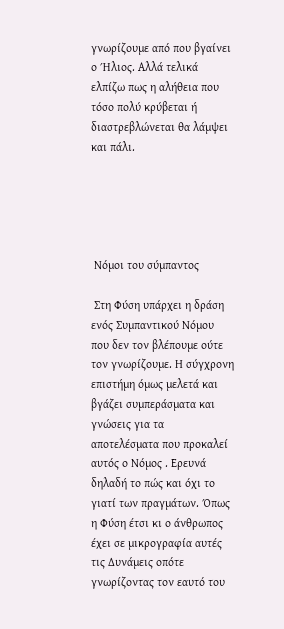γνωρίζουμε από που βγαίνει ο Ήλιος. Αλλά τελικά ελπίζω πως η αλήθεια που τόσο πολύ κρύβεται ή διαστρεβλώνεται θα λάμψει και πάλι.





 Νόμοι του σύμπαντος

 Στη Φύση υπάρχει η δράση ενός Συμπαντικού Νόμου που δεν τον βλέπουμε ούτε τον γνωρίζουμε. Η σύγχρονη επιστήμη όμως μελετά και βγάζει συμπεράσματα και γνώσεις για τα αποτελέσματα που προκαλεί αυτός ο Νόμος . Ερευνά δηλαδή το πώς και όχι το γιατί των πραγμάτων. Όπως η Φύση έτσι κι ο άνθρωπος έχει σε μικρογραφία αυτές τις Δυνάμεις οπότε γνωρίζοντας τον εαυτό του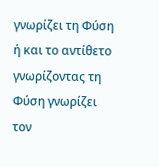γνωρίζει τη Φύση ή και το αντίθετο γνωρίζοντας τη Φύση γνωρίζει τον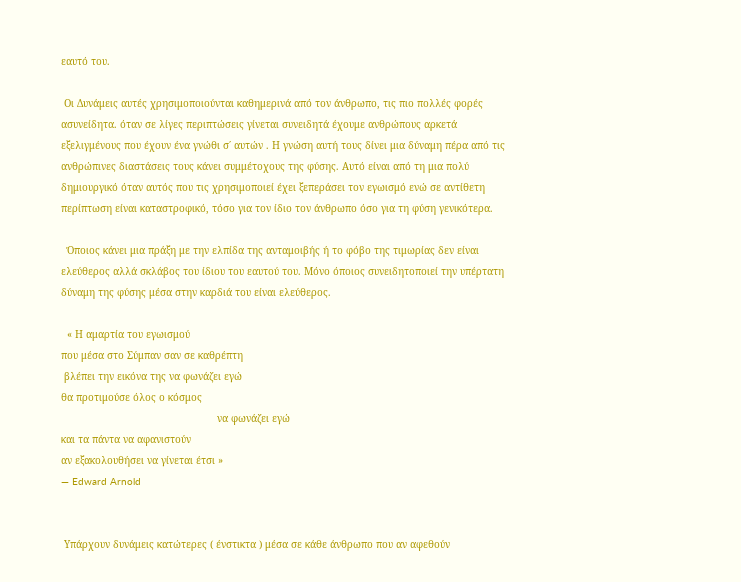εαυτό του.

 Οι Δυνάμεις αυτές χρησιμοποιούνται καθημερινά από τον άνθρωπο, τις πιο πολλές φορές ασυνείδητα. όταν σε λίγες περιπτώσεις γίνεται συνειδητά έχουμε ανθρώπους αρκετά εξελιγμένους που έχουν ένα γνώθι σ΄ αυτών . Η γνώση αυτή τους δίνει μια δύναμη πέρα από τις ανθρώπινες διαστάσεις τους κάνει συμμέτοχους της φύσης. Αυτό είναι από τη μια πολύ δημιουργικό όταν αυτός που τις χρησιμοποιεί έχει ξεπεράσει τον εγωισμό ενώ σε αντίθετη περίπτωση είναι καταστροφικό, τόσο για τον ίδιο τον άνθρωπο όσο για τη φύση γενικότερα.

  Όποιος κάνει μια πράξη με την ελπίδα της ανταμοιβής ή το φόβο της τιμωρίας δεν είναι ελεύθερος αλλά σκλάβος του ίδιου του εαυτού του. Μόνο όποιος συνειδητοποιεί την υπέρτατη δύναμη της φύσης μέσα στην καρδιά του είναι ελεύθερος.

  « Η αμαρτία του εγωισμού
που μέσα στο Σύμπαν σαν σε καθρέπτη
 βλέπει την εικόνα της να φωνάζει εγώ
θα προτιμούσε όλος ο κόσμος
                                                    να φωνάζει εγώ
και τα πάντα να αφανιστούν
αν εξακολουθήσει να γίνεται έτσι »
— Edward Arnold


 Υπάρχουν δυνάμεις κατώτερες ( ένστικτα ) μέσα σε κάθε άνθρωπο που αν αφεθούν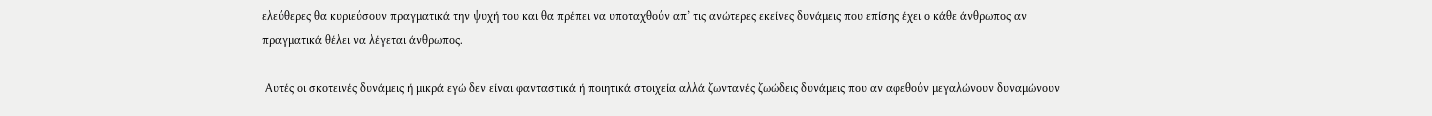ελεύθερες θα κυριεύσουν πραγματικά την ψυχή του και θα πρέπει να υποταχθούν απ’ τις ανώτερες εκείνες δυνάμεις που επίσης έχει ο κάθε άνθρωπος αν πραγματικά θέλει να λέγεται άνθρωπος.

 Αυτές οι σκοτεινές δυνάμεις ή μικρά εγώ δεν είναι φανταστικά ή ποιητικά στοιχεία αλλά ζωντανές ζωώδεις δυνάμεις που αν αφεθούν μεγαλώνουν δυναμώνουν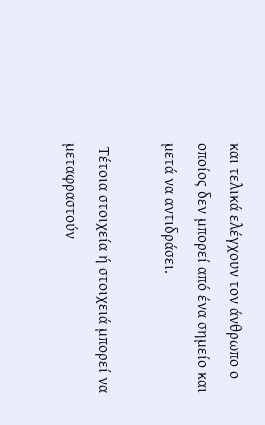και τελικά ελέγχουν τον άνθρωπο ο οποίος δεν μπορεί από ένα σημείο και μετά να αντιδράσει.

 Τέτοια στοιχεία ή στοιχειά μπορεί να μεταφραστούν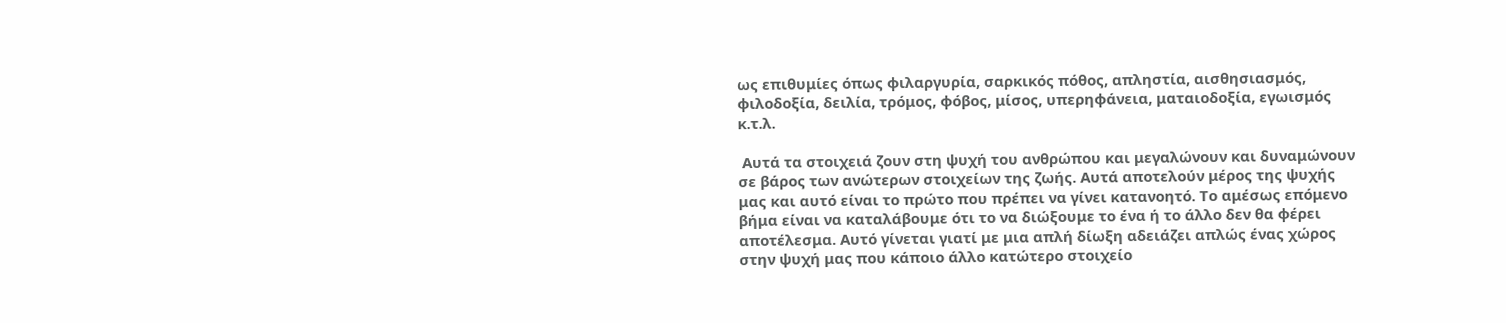ως επιθυμίες όπως φιλαργυρία, σαρκικός πόθος, απληστία, αισθησιασμός, φιλοδοξία, δειλία, τρόμος, φόβος, μίσος, υπερηφάνεια, ματαιοδοξία, εγωισμός κ.τ.λ.

 Αυτά τα στοιχειά ζουν στη ψυχή του ανθρώπου και μεγαλώνουν και δυναμώνουν σε βάρος των ανώτερων στοιχείων της ζωής. Αυτά αποτελούν μέρος της ψυχής μας και αυτό είναι το πρώτο που πρέπει να γίνει κατανοητό. Το αμέσως επόμενο βήμα είναι να καταλάβουμε ότι το να διώξουμε το ένα ή το άλλο δεν θα φέρει αποτέλεσμα. Αυτό γίνεται γιατί με μια απλή δίωξη αδειάζει απλώς ένας χώρος στην ψυχή μας που κάποιο άλλο κατώτερο στοιχείο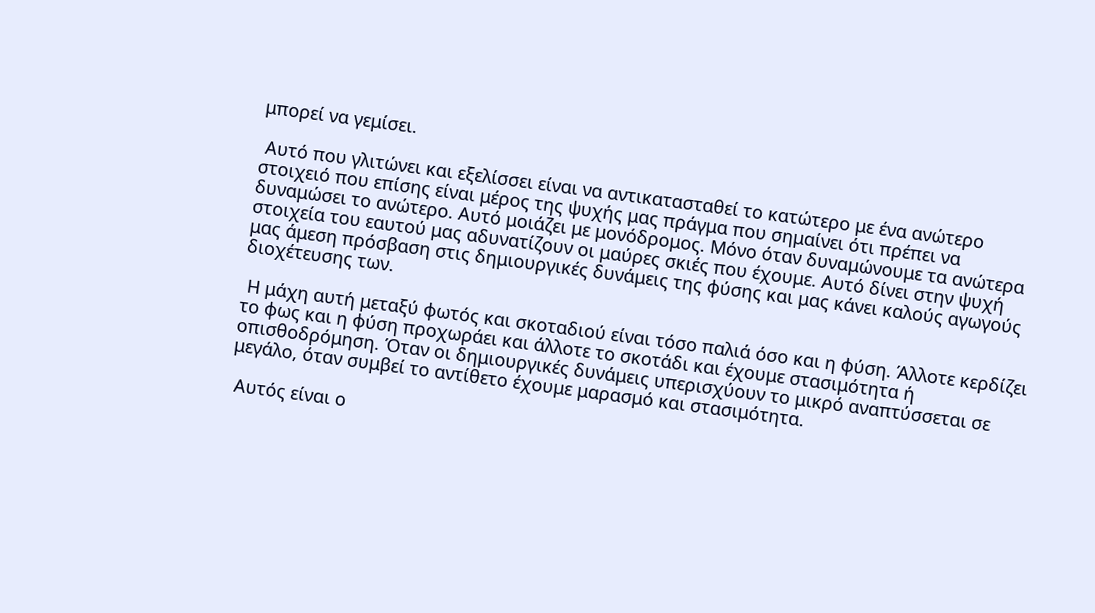μπορεί να γεμίσει.

 Αυτό που γλιτώνει και εξελίσσει είναι να αντικατασταθεί το κατώτερο με ένα ανώτερο στοιχειό που επίσης είναι μέρος της ψυχής μας πράγμα που σημαίνει ότι πρέπει να δυναμώσει το ανώτερο. Αυτό μοιάζει με μονόδρομος. Μόνο όταν δυναμώνουμε τα ανώτερα στοιχεία του εαυτού μας αδυνατίζουν οι μαύρες σκιές που έχουμε. Αυτό δίνει στην ψυχή μας άμεση πρόσβαση στις δημιουργικές δυνάμεις της φύσης και μας κάνει καλούς αγωγούς διοχέτευσης των.

 Η μάχη αυτή μεταξύ φωτός και σκοταδιού είναι τόσο παλιά όσο και η φύση. Άλλοτε κερδίζει το φως και η φύση προχωράει και άλλοτε το σκοτάδι και έχουμε στασιμότητα ή οπισθοδρόμηση. Όταν οι δημιουργικές δυνάμεις υπερισχύουν το μικρό αναπτύσσεται σε μεγάλο, όταν συμβεί το αντίθετο έχουμε μαρασμό και στασιμότητα.

 Αυτός είναι ο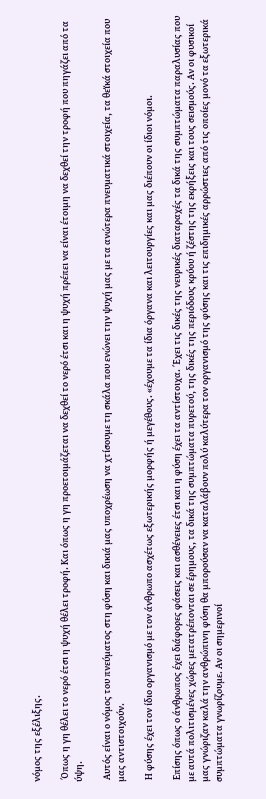νόμος της εξέλιξης.

 Όπως η γη θέλει το νερό έτσι η ψυχή θέλει τροφή. Και όπως η γη προετοιμάζεται να δεχθεί το νερό έτσι και η ψυχή πρέπει να είναι έτοιμη να δεχθεί την τροφή που πηγάζει από τα ύψη.

 Αυτός είναι ο νόμος του πνεύματος στη φύση και δικιά μας υποχρέωση να χτίσουμε τη σκάλα που ενώνει την ψυχή μας με τα ανώτερα πνευματικά στοιχεία, τα θεϊκά στοιχεία που μας αντιστοιχούν.

 Η φύσης έχει τον ίδιο οργανισμό με τον άνθρωπο ασχέτως εξωτερικής μορφής ή μεγέθους. «έχουμε τα ίδια όργανα και λειτουργίες και μας διέπουν οι ίδιοι νόμοι.

 Επίσης όπως ο άνθρωπος έχει διάφορες φάσεις και ασθένειες έτσι και η φύση έχει τα αντίστοιχα. Έχει τις δικές της νευρικές διαταραχές τα δικά της συμπτώματα παραλυσίας που με αυτά πολιτισμένες χώρες μετατρέπονται σε έρημους, τα δικά της συμπτώματα πυρετού, της δικές της περιόδους κρύου ή ζέστης της εκρήξεις και τους σεισμούς. Αν οι φυσικοί μας γνώριζαν καλά την ανθρώπινη φύση θα μπορούσαν να καταλάβουν πολύ καλύτερα τον οργανισμό της φύσης και τις επιδημικές αρρώστιες από τις οποίες μονό τα εξωτερικά συμπτώματα γνωρίζουμε. Αν οι σημερινοί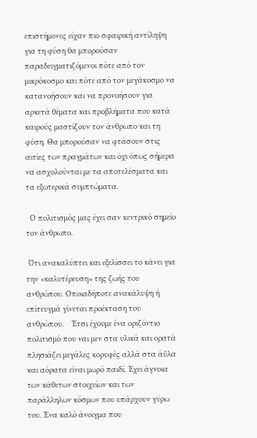επιστήμονες είχαν πιο σφαιρική αντίληψη για τη φύση θα μπορούσαν παραδειγματιζόμενοι πότε από τον μικρόκοσμο και πότε από τον μεγάκοσμο να κατανοήσουν και να προνοήσουν για αρκετά θέματα και προβλήματα που κατά καιρούς μαστίζουν τον άνθρωπο και τη φύση. Θα μπορούσαν να φτάσουν στις αιτίες των πραγμάτων και όχι όπως σήμερα να ασχολούνται με τα αποτελέσματα και τα εξωτερικά συμπτώματα.

  Ο πολιτισμός μας έχει σαν κεντρικό σημείο τον άνθρωπο.

 Ότι ανακαλύπτει και εξελίσσει το κάνει για την «καλυτέρευση» της ζωής του ανθρώπου. Οποιαδήποτε ανακάλυψη ή επίτευγμά γίνεται προέκταση του ανθρώπου.    Έτσι έχουμε ένα οριζόντιο πολιτισμό που ναι μεν στα υλικά και ορατά πλησιάζει μεγάλες κορυφές αλλά στα άϋλα και αόρατα είναι μωρό παιδί. Έχει άγνοια των κάθετων στοιχείων και των παράλληλων κόσμων που υπάρχουν γύρω του. Ένα καλό άνοιγμα που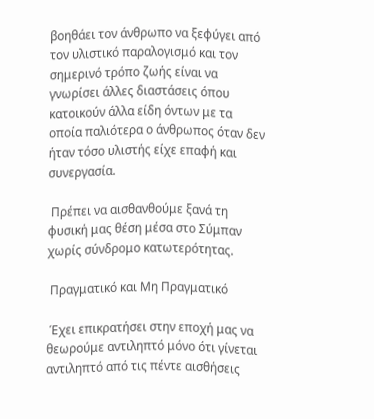βοηθάει τον άνθρωπο να ξεφύγει από τον υλιστικό παραλογισμό και τον σημερινό τρόπο ζωής είναι να γνωρίσει άλλες διαστάσεις όπου κατοικούν άλλα είδη όντων με τα οποία παλιότερα ο άνθρωπος όταν δεν ήταν τόσο υλιστής είχε επαφή και συνεργασία.

 Πρέπει να αισθανθούμε ξανά τη φυσική μας θέση μέσα στο Σύμπαν χωρίς σύνδρομο κατωτερότητας.

 Πραγματικό και Μη Πραγματικό

 Έχει επικρατήσει στην εποχή μας να θεωρούμε αντιληπτό μόνο ότι γίνεται αντιληπτό από τις πέντε αισθήσεις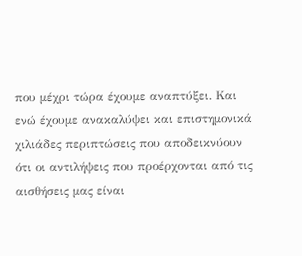που μέχρι τώρα έχουμε αναπτύξει. Και ενώ έχουμε ανακαλύψει και επιστημονικά χιλιάδες περιπτώσεις που αποδεικνύουν ότι οι αντιλήψεις που προέρχονται από τις αισθήσεις μας είναι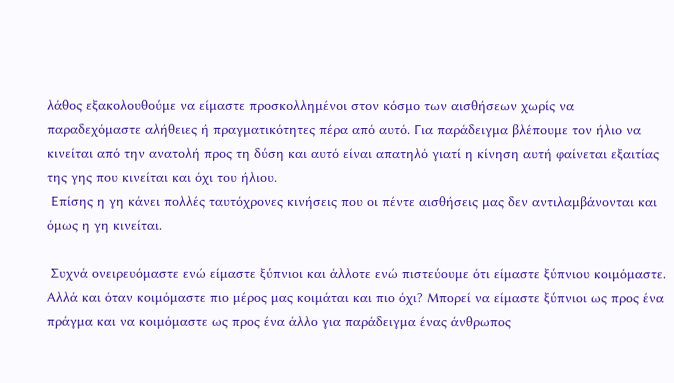λάθος εξακολουθούμε να είμαστε προσκολλημένοι στον κόσμο των αισθήσεων χωρίς να παραδεχόμαστε αλήθειες ή πραγματικότητες πέρα από αυτό. Για παράδειγμα βλέπουμε τον ήλιο να κινείται από την ανατολή προς τη δύση και αυτό είναι απατηλό γιατί η κίνηση αυτή φαίνεται εξαιτίας της γης που κινείται και όχι του ήλιου.
 Επίσης η γη κάνει πολλές ταυτόχρονες κινήσεις που οι πέντε αισθήσεις μας δεν αντιλαμβάνονται και όμως η γη κινείται.

 Συχνά ονειρευόμαστε ενώ είμαστε ξύπνιοι και άλλοτε ενώ πιστεύουμε ότι είμαστε ξύπνιου κοιμόμαστε. Αλλά και όταν κοιμόμαστε πιο μέρος μας κοιμάται και πιο όχι? Μπορεί να είμαστε ξύπνιοι ως προς ένα πράγμα και να κοιμόμαστε ως προς ένα άλλο για παράδειγμα ένας άνθρωπος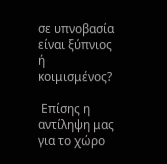σε υπνοβασία είναι ξύπνιος ή κοιμισμένος?

 Επίσης η αντίληψη μας για το χώρο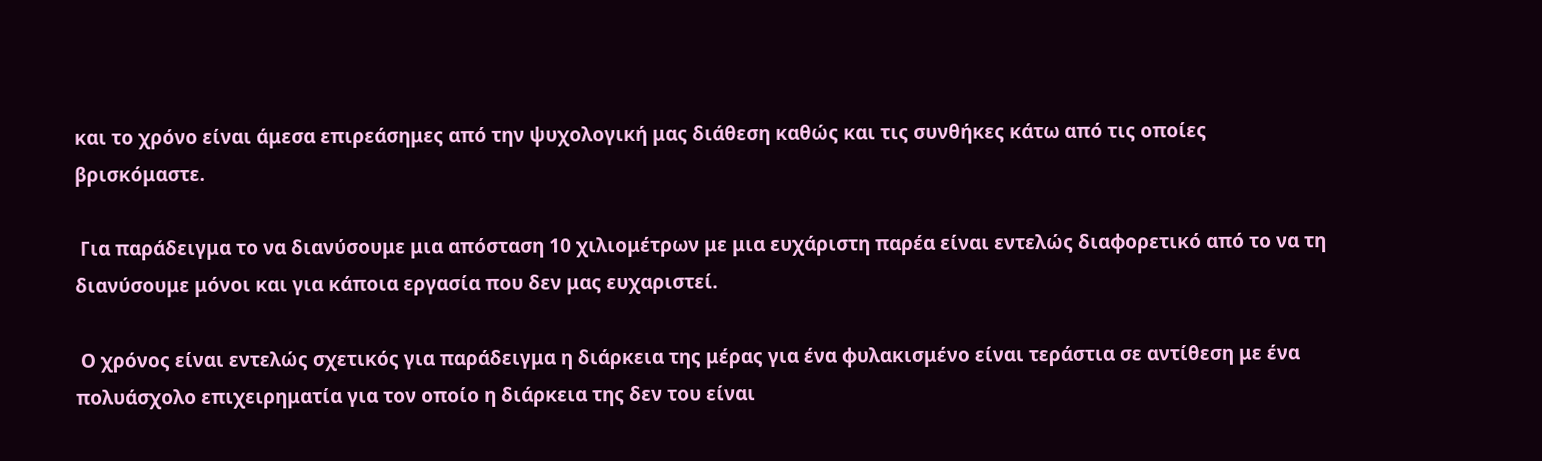και το χρόνο είναι άμεσα επιρεάσημες από την ψυχολογική μας διάθεση καθώς και τις συνθήκες κάτω από τις οποίες βρισκόμαστε.

 Για παράδειγμα το να διανύσουμε μια απόσταση 10 χιλιομέτρων με μια ευχάριστη παρέα είναι εντελώς διαφορετικό από το να τη διανύσουμε μόνοι και για κάποια εργασία που δεν μας ευχαριστεί.

 Ο χρόνος είναι εντελώς σχετικός για παράδειγμα η διάρκεια της μέρας για ένα φυλακισμένο είναι τεράστια σε αντίθεση με ένα πολυάσχολο επιχειρηματία για τον οποίο η διάρκεια της δεν του είναι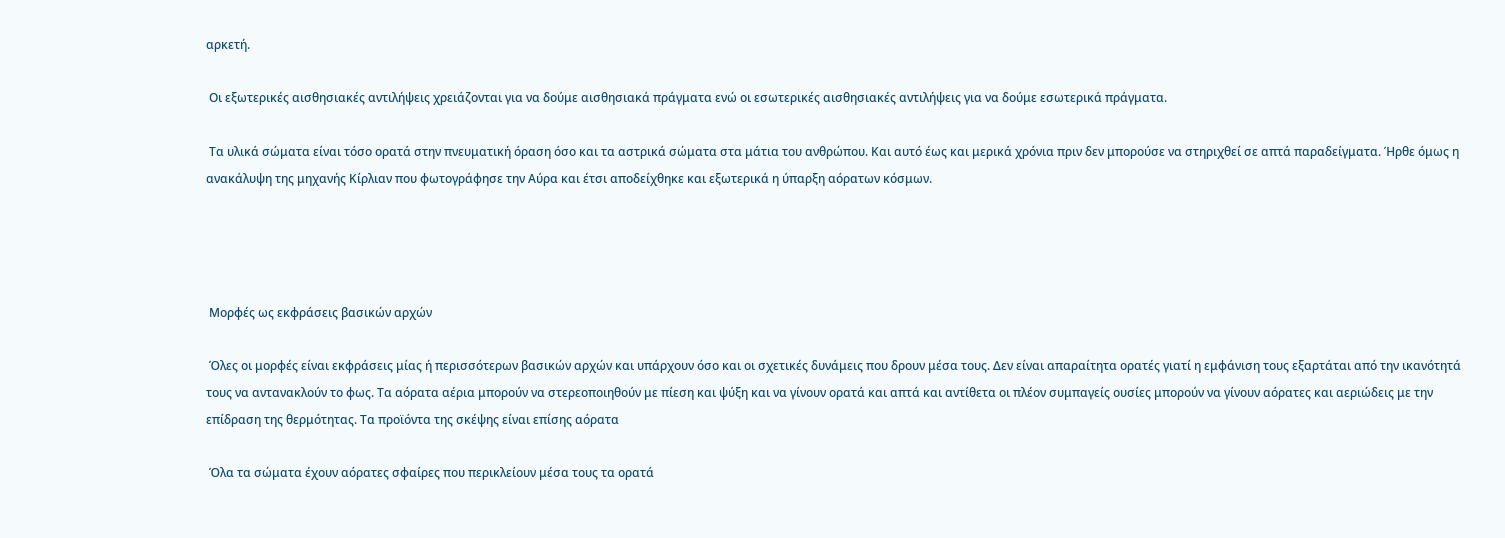αρκετή.

 Οι εξωτερικές αισθησιακές αντιλήψεις χρειάζονται για να δούμε αισθησιακά πράγματα ενώ οι εσωτερικές αισθησιακές αντιλήψεις για να δούμε εσωτερικά πράγματα.

 Τα υλικά σώματα είναι τόσο ορατά στην πνευματική όραση όσο και τα αστρικά σώματα στα μάτια του ανθρώπου. Και αυτό έως και μερικά χρόνια πριν δεν μπορούσε να στηριχθεί σε απτά παραδείγματα. Ήρθε όμως η ανακάλυψη της μηχανής Κίρλιαν που φωτογράφησε την Αύρα και έτσι αποδείχθηκε και εξωτερικά η ύπαρξη αόρατων κόσμων.




 Μορφές ως εκφράσεις βασικών αρχών

 Όλες οι μορφές είναι εκφράσεις μίας ή περισσότερων βασικών αρχών και υπάρχουν όσο και οι σχετικές δυνάμεις που δρουν μέσα τους. Δεν είναι απαραίτητα ορατές γιατί η εμφάνιση τους εξαρτάται από την ικανότητά τους να αντανακλούν το φως. Τα αόρατα αέρια μπορούν να στερεοποιηθούν με πίεση και ψύξη και να γίνουν ορατά και απτά και αντίθετα οι πλέον συμπαγείς ουσίες μπορούν να γίνουν αόρατες και αεριώδεις με την επίδραση της θερμότητας. Τα προϊόντα της σκέψης είναι επίσης αόρατα

 Όλα τα σώματα έχουν αόρατες σφαίρες που περικλείουν μέσα τους τα ορατά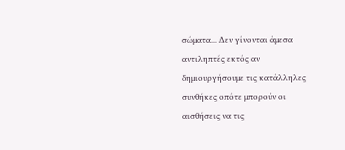σώματα... Δεν γίνονται άμεσα αντιληπτές εκτός αν δημιουργήσουμε τις κατάλληλες συνθήκες οπότε μπορούν οι αισθήσεις να τις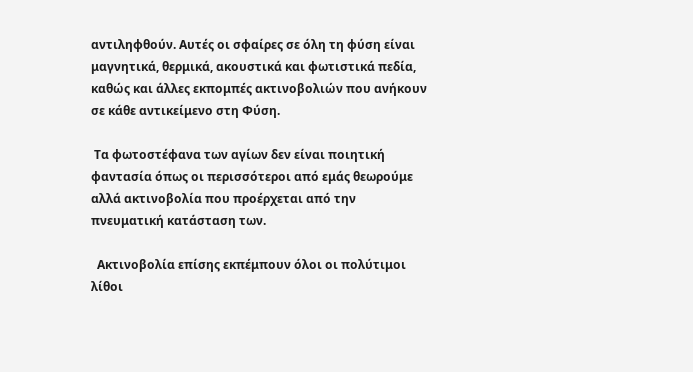αντιληφθούν. Αυτές οι σφαίρες σε όλη τη φύση είναι μαγνητικά, θερμικά, ακουστικά και φωτιστικά πεδία, καθώς και άλλες εκπομπές ακτινοβολιών που ανήκουν σε κάθε αντικείμενο στη Φύση.

 Τα φωτοστέφανα των αγίων δεν είναι ποιητική φαντασία όπως οι περισσότεροι από εμάς θεωρούμε αλλά ακτινοβολία που προέρχεται από την πνευματική κατάσταση των.

  Ακτινοβολία επίσης εκπέμπουν όλοι οι πολύτιμοι λίθοι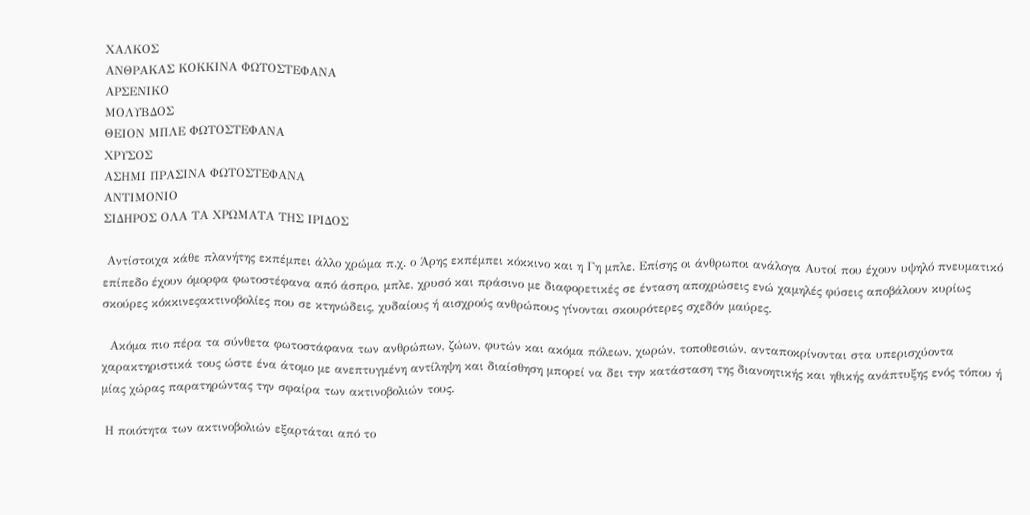ΧΑΛΚΟΣ
ΑΝΘΡΑΚΑΣ ΚΟΚΚΙΝΑ ΦΩΤΟΣΤΕΦΑΝΑ
ΑΡΣΕΝΙΚΟ
ΜΟΛΥΒΔΟΣ
ΘΕΙΟΝ ΜΠΛΕ ΦΩΤΟΣΤΕΦΑΝΑ
ΧΡΥΣΟΣ
ΑΣΗΜΙ ΠΡΑΣΙΝΑ ΦΩΤΟΣΤΕΦΑΝΑ
ΑΝΤΙΜΟΝΙΟ
ΣΙΔΗΡΟΣ ΟΛΑ ΤΑ ΧΡΩΜΑΤΑ ΤΗΣ ΙΡΙΔΟΣ

 Αντίστοιχα κάθε πλανήτης εκπέμπει άλλο χρώμα π.χ. ο Άρης εκπέμπει κόκκινο και η Γη μπλε. Επίσης οι άνθρωποι ανάλογα Αυτοί που έχουν υψηλό πνευματικό επίπεδο έχουν όμορφα φωτοστέφανα από άσπρο, μπλε, χρυσό και πράσινο με διαφορετικές σε ένταση αποχρώσεις ενώ χαμηλές φύσεις αποβάλουν κυρίως σκούρες κόκκινεςακτινοβολίες που σε κτηνώδεις, χυδαίους ή αισχρούς ανθρώπους γίνονται σκουρότερες σχεδόν μαύρες.

  Ακόμα πιο πέρα τα σύνθετα φωτοστάφανα των ανθρώπων, ζώων, φυτών και ακόμα πόλεων, χωρών, τοποθεσιών, ανταποκρίνονται στα υπερισχύοντα χαρακτηριστικά τους ώστε ένα άτομο με ανεπτυγμένη αντίληψη και διαίσθηση μπορεί να δει την κατάσταση της διανοητικής και ηθικής ανάπτυξης ενός τόπου ή μίας χώρας παρατηρώντας την σφαίρα των ακτινοβολιών τους.

 Η ποιότητα των ακτινοβολιών εξαρτάται από το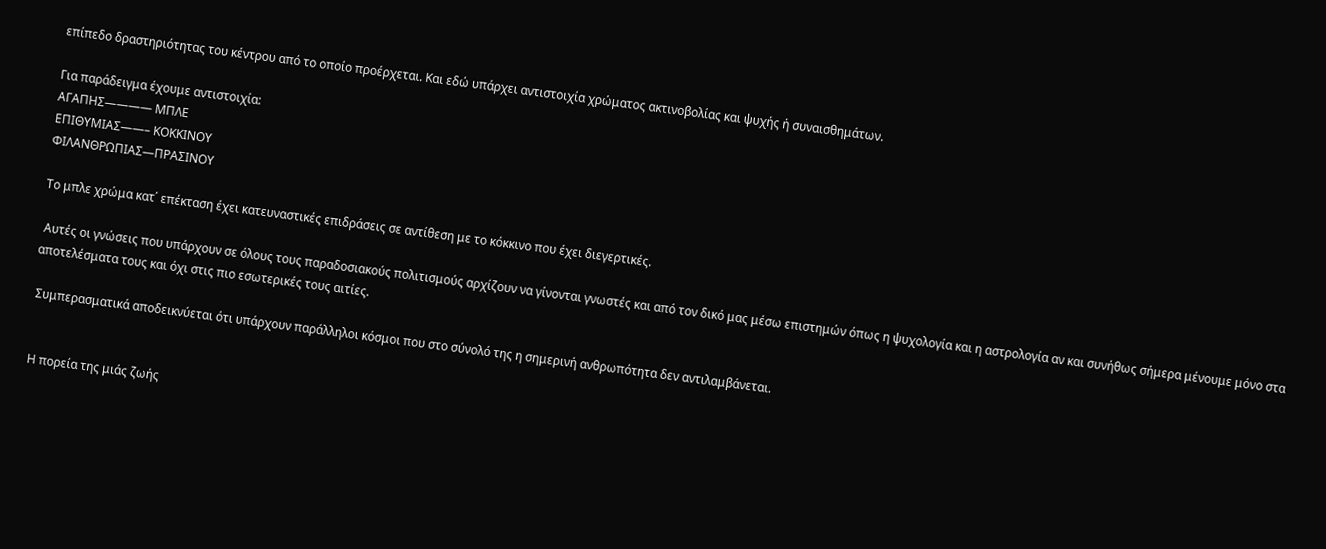επίπεδο δραστηριότητας του κέντρου από το οποίο προέρχεται. Και εδώ υπάρχει αντιστοιχία χρώματος ακτινοβολίας και ψυχής ή συναισθημάτων.

Για παράδειγμα έχουμε αντιστοιχία:
ΑΓΑΠΗΣ———— ΜΠΛΕ
ΕΠΙΘΥΜΙΑΣ——– ΚΟΚΚΙΝΟΥ
ΦΙΛΑΝΘΡΩΠΙΑΣ—ΠΡΑΣΙΝΟΥ

Το μπλε χρώμα κατ΄ επέκταση έχει κατευναστικές επιδράσεις σε αντίθεση με το κόκκινο που έχει διεγερτικές.

 Αυτές οι γνώσεις που υπάρχουν σε όλους τους παραδοσιακούς πολιτισμούς αρχίζουν να γίνονται γνωστές και από τον δικό μας μέσω επιστημών όπως η ψυχολογία και η αστρολογία αν και συνήθως σήμερα μένουμε μόνο στα αποτελέσματα τους και όχι στις πιο εσωτερικές τους αιτίες.

 Συμπερασματικά αποδεικνύεται ότι υπάρχουν παράλληλοι κόσμοι που στο σύνολό της η σημερινή ανθρωπότητα δεν αντιλαμβάνεται.


 Η πορεία της μιάς ζωής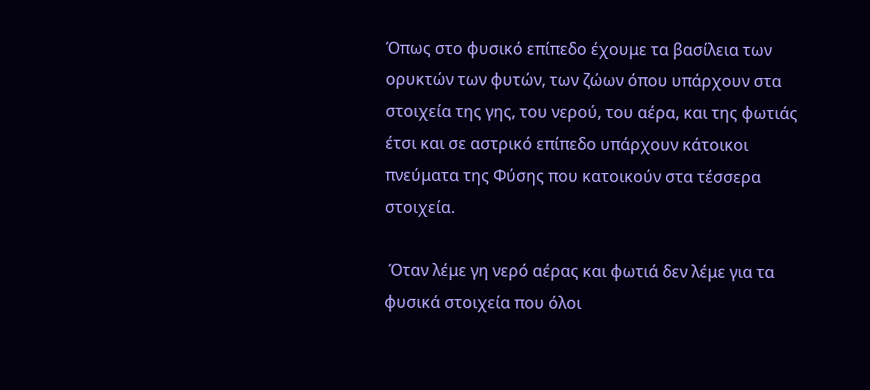Όπως στο φυσικό επίπεδο έχουμε τα βασίλεια των ορυκτών των φυτών, των ζώων όπου υπάρχουν στα στοιχεία της γης, του νερού, του αέρα, και της φωτιάς έτσι και σε αστρικό επίπεδο υπάρχουν κάτοικοι πνεύματα της Φύσης που κατοικούν στα τέσσερα στοιχεία.

 Όταν λέμε γη νερό αέρας και φωτιά δεν λέμε για τα φυσικά στοιχεία που όλοι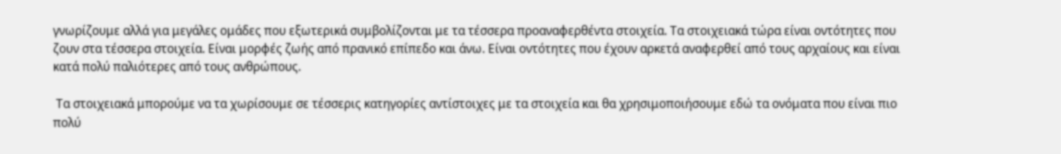γνωρίζουμε αλλά για μεγάλες ομάδες που εξωτερικά συμβολίζονται με τα τέσσερα προαναφερθέντα στοιχεία. Τα στοιχειακά τώρα είναι οντότητες που ζουν στα τέσσερα στοιχεία. Είναι μορφές ζωής από πρανικό επίπεδο και άνω. Είναι οντότητες που έχουν αρκετά αναφερθεί από τους αρχαίους και είναι κατά πολύ παλιότερες από τους ανθρώπους.

 Τα στοιχειακά μπορούμε να τα χωρίσουμε σε τέσσερις κατηγορίες αντίστοιχες με τα στοιχεία και θα χρησιμοποιήσουμε εδώ τα ονόματα που είναι πιο πολύ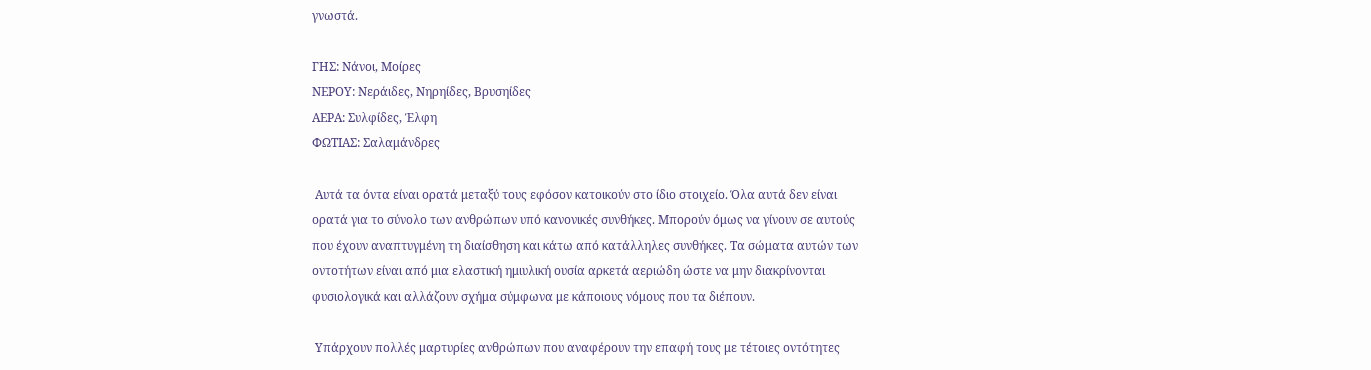γνωστά.

ΓΗΣ: Νάνοι, Μοίρες
ΝΕΡΟΥ: Νεράιδες, Νηρηίδες, Βρυσηίδες
ΑΕΡΑ: Συλφίδες, Έλφη
ΦΩΤΙΑΣ: Σαλαμάνδρες

 Αυτά τα όντα είναι ορατά μεταξύ τους εφόσον κατοικούν στο ίδιο στοιχείο. Όλα αυτά δεν είναι ορατά για το σύνολο των ανθρώπων υπό κανονικές συνθήκες. Μπορούν όμως να γίνουν σε αυτούς που έχουν αναπτυγμένη τη διαίσθηση και κάτω από κατάλληλες συνθήκες. Τα σώματα αυτών των οντοτήτων είναι από μια ελαστική ημιυλική ουσία αρκετά αεριώδη ώστε να μην διακρίνονται φυσιολογικά και αλλάζουν σχήμα σύμφωνα με κάποιους νόμους που τα διέπουν.

 Υπάρχουν πολλές μαρτυρίες ανθρώπων που αναφέρουν την επαφή τους με τέτοιες οντότητες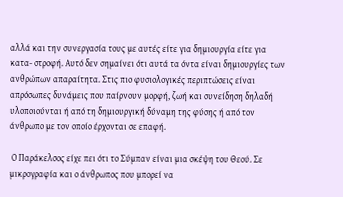αλλά και την συνεργασία τους με αυτές είτε για δημιουργία είτε για κατα- στροφή. Αυτό δεν σημαίνει ότι αυτά τα όντα είναι δημιουργίες των ανθρώπων απαραίτητα. Στις πιο φυσιολογικές περιπτώσεις είναι απρόσωπες δυνάμεις που παίρνουν μορφή, ζωή και συνείδηση δηλαδή υλοποιούνται ή από τη δημιουργική δύναμη της φύσης ή από τον άνθρωπο με τον οποίο έρχονται σε επαφή.

 Ο Παράκελσος είχε πει ότι το Σύμπαν είναι μια σκέψη του Θεού. Σε μικρογραφία και ο άνθρωπος που μπορεί να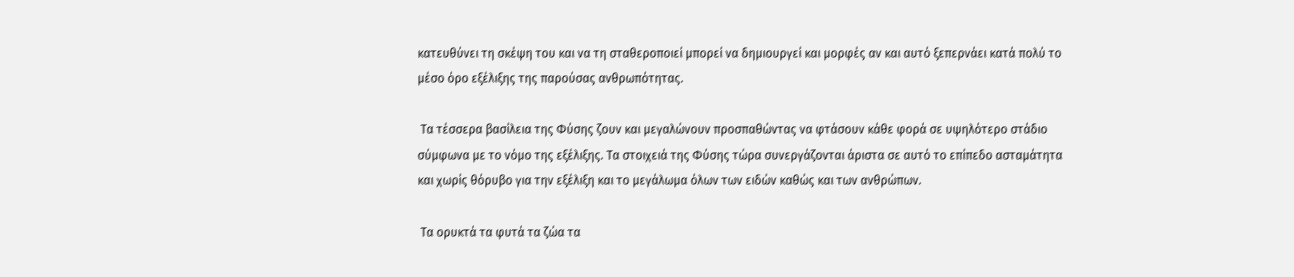κατευθύνει τη σκέψη του και να τη σταθεροποιεί μπορεί να δημιουργεί και μορφές αν και αυτό ξεπερνάει κατά πολύ το μέσο όρο εξέλιξης της παρούσας ανθρωπότητας.

 Τα τέσσερα βασίλεια της Φύσης ζουν και μεγαλώνουν προσπαθώντας να φτάσουν κάθε φορά σε υψηλότερο στάδιο σύμφωνα με το νόμο της εξέλιξης. Τα στοιχειά της Φύσης τώρα συνεργάζονται άριστα σε αυτό το επίπεδο ασταμάτητα και χωρίς θόρυβο για την εξέλιξη και το μεγάλωμα όλων των ειδών καθώς και των ανθρώπων.

 Τα ορυκτά τα φυτά τα ζώα τα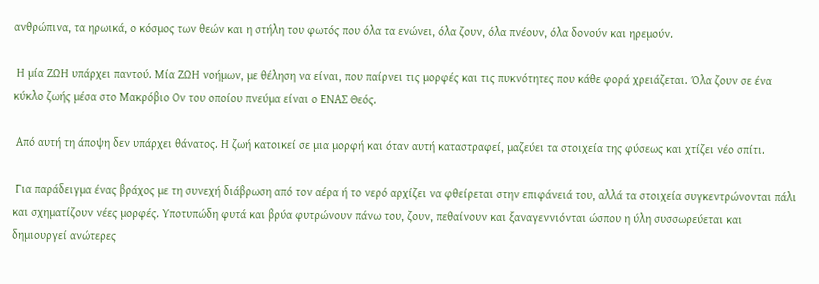ανθρώπινα, τα ηρωικά, ο κόσμος των θεών και η στήλη του φωτός που όλα τα ενώνει, όλα ζουν, όλα πνέουν, όλα δονούν και ηρεμούν.

 Η μία ΖΩΗ υπάρχει παντού. Μία ΖΩΗ νοήμων, με θέληση να είναι, που παίρνει τις μορφές και τις πυκνότητες που κάθε φορά χρειάζεται. Όλα ζουν σε ένα κύκλο ζωής μέσα στο Μακρόβιο Ον του οποίου πνεύμα είναι ο ΕΝΑΣ Θεός.

 Από αυτή τη άποψη δεν υπάρχει θάνατος. Η ζωή κατοικεί σε μια μορφή και όταν αυτή καταστραφεί, μαζεύει τα στοιχεία της φύσεως και χτίζει νέο σπίτι.

 Για παράδειγμα ένας βράχος με τη συνεχή διάβρωση από τον αέρα ή το νερό αρχίζει να φθείρεται στην επιφάνειά του, αλλά τα στοιχεία συγκεντρώνονται πάλι και σχηματίζουν νέες μορφές. Υποτυπώδη φυτά και βρύα φυτρώνουν πάνω του, ζουν, πεθαίνουν και ξαναγεννιόνται ώσπου η ύλη συσσωρεύεται και δημιουργεί ανώτερες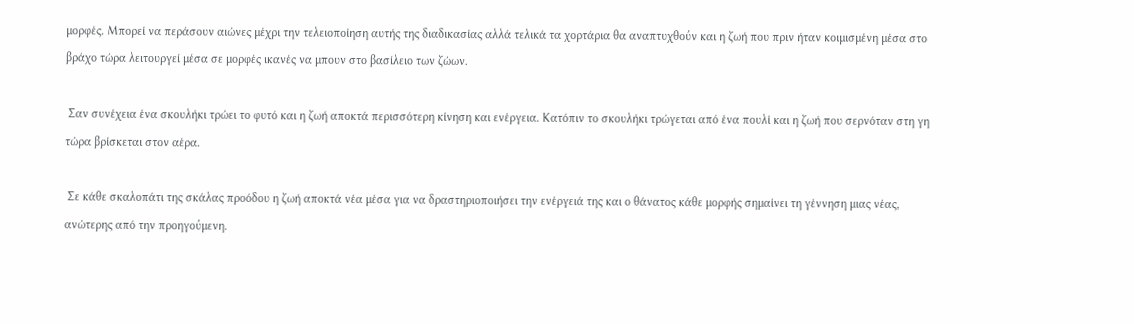μορφές. Μπορεί να περάσουν αιώνες μέχρι την τελειοποίηση αυτής της διαδικασίας αλλά τελικά τα χορτάρια θα αναπτυχθούν και η ζωή που πριν ήταν κοιμισμένη μέσα στο βράχο τώρα λειτουργεί μέσα σε μορφές ικανές να μπουν στο βασίλειο των ζώων.

 Σαν συνέχεια ένα σκουλήκι τρώει το φυτό και η ζωή αποκτά περισσότερη κίνηση και ενέργεια. Κατόπιν το σκουλήκι τρώγεται από ένα πουλί και η ζωή που σερνόταν στη γη τώρα βρίσκεται στον αέρα.

 Σε κάθε σκαλοπάτι της σκάλας προόδου η ζωή αποκτά νέα μέσα για να δραστηριοποιήσει την ενέργειά της και ο θάνατος κάθε μορφής σημαίνει τη γέννηση μιας νέας, ανώτερης από την προηγούμενη.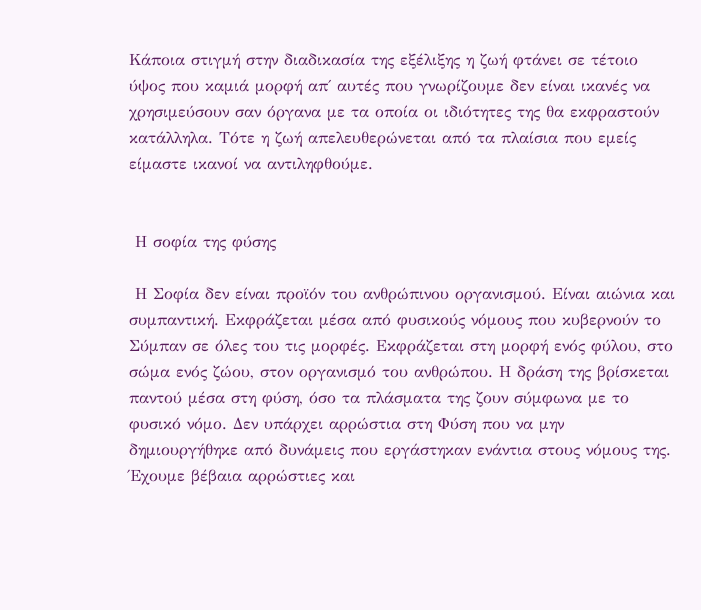Κάποια στιγμή στην διαδικασία της εξέλιξης η ζωή φτάνει σε τέτοιο ύψος που καμιά μορφή απ΄ αυτές που γνωρίζουμε δεν είναι ικανές να χρησιμεύσουν σαν όργανα με τα οποία οι ιδιότητες της θα εκφραστούν κατάλληλα. Τότε η ζωή απελευθερώνεται από τα πλαίσια που εμείς είμαστε ικανοί να αντιληφθούμε.


 Η σοφία της φύσης

 Η Σοφία δεν είναι προϊόν του ανθρώπινου οργανισμού. Είναι αιώνια και συμπαντική. Εκφράζεται μέσα από φυσικούς νόμους που κυβερνούν το Σύμπαν σε όλες του τις μορφές. Εκφράζεται στη μορφή ενός φύλου, στο σώμα ενός ζώου, στον οργανισμό του ανθρώπου. Η δράση της βρίσκεται παντού μέσα στη φύση, όσο τα πλάσματα της ζουν σύμφωνα με το φυσικό νόμο. Δεν υπάρχει αρρώστια στη Φύση που να μην δημιουργήθηκε από δυνάμεις που εργάστηκαν ενάντια στους νόμους της. Έχουμε βέβαια αρρώστιες και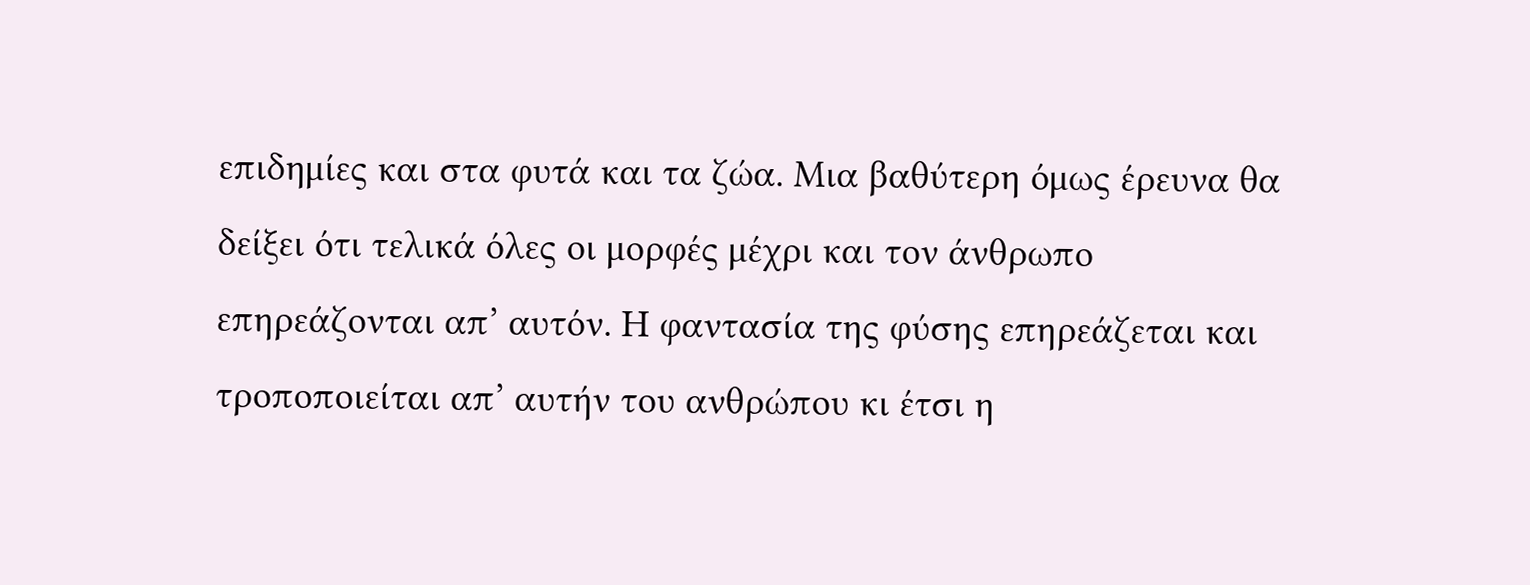επιδημίες και στα φυτά και τα ζώα. Μια βαθύτερη όμως έρευνα θα δείξει ότι τελικά όλες οι μορφές μέχρι και τον άνθρωπο επηρεάζονται απ’ αυτόν. Η φαντασία της φύσης επηρεάζεται και τροποποιείται απ’ αυτήν του ανθρώπου κι έτσι η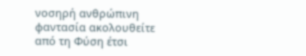νοσηρή ανθρώπινη φαντασία ακολουθείτε από τη Φύση έτσι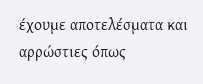έχουμε αποτελέσματα και αρρώστιες όπως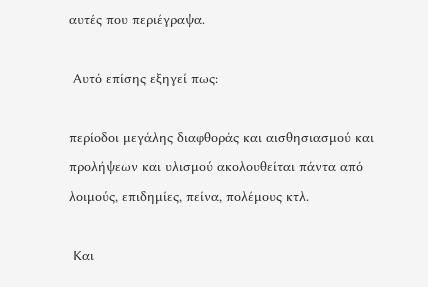αυτές που περιέγραψα.

 Αυτό επίσης εξηγεί πως:

περίοδοι μεγάλης διαφθοράς και αισθησιασμού και προλήψεων και υλισμού ακολουθείται πάντα από λοιμούς, επιδημίες, πείνα, πολέμους κτλ.

 Και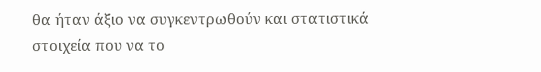θα ήταν άξιο να συγκεντρωθούν και στατιστικά στοιχεία που να το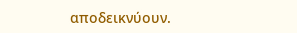αποδεικνύουν.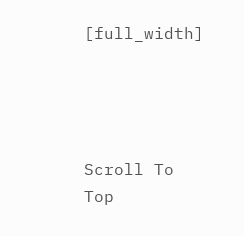[full_width]




Scroll To Top